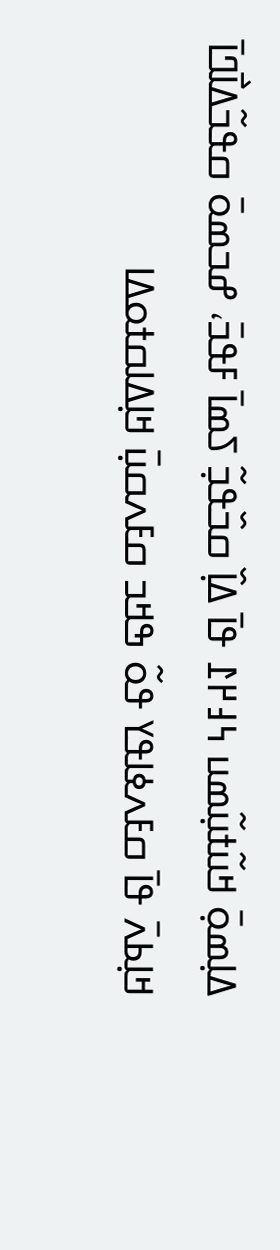ߡߊ߲ߘߋ߲߫ ߞߎ߬ߙߎ߲߬ߘߎ ߆߃߂߁ ߟߊ߫ ߡߊ߲߰ ߛߏ߰ߟߏ߲߬ ߖߘߊ߫ ߓߟߏ߫، ߝߏߘߋ߫ ߛߟߏ߬ߡߊ߯ߣߊ߫ ߞߊ߲ߕߍ߫ ߟߊ߫ ߛߓߍߦߊߟߌ ߟߋ߬ ߒߞߏ ߛߓߍߛߎ߲߫ ߞߊ߲ߡߊߛߙߋߡߊ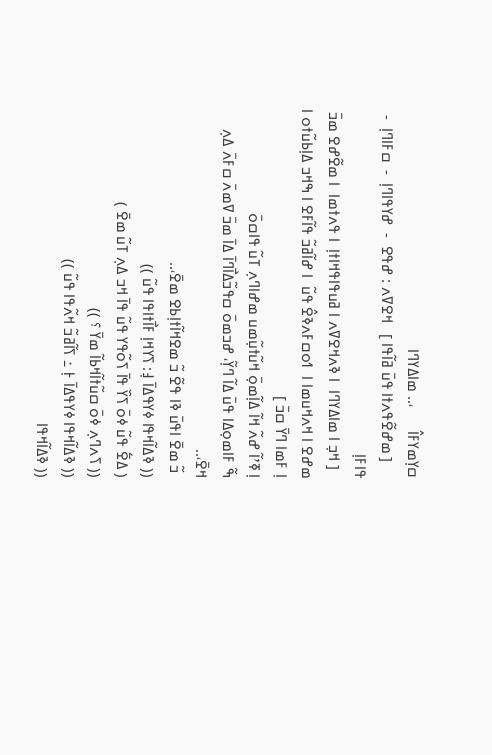ߛߌ߲ߘߌߓߊ߮      ،.. ߘߊߡߌߣߊ
    [ ߘߝߐ߬ߟߍߙߊ ߟߎ߫ ߥߊ߬ߟߊ ]   ߞߐߜߍ : ߝߟߐ  -  ߝߌߟߊߣߊ߲  -  ߛߓߊߣߊ߲  -  ߟߊߓߊ߲
  [ ߞߏ߲ ߊ ߘߊߡߌߣߊ  ߊ ߢߍߞߐߜߍ ߊ ߥߎߟߊߟߞߊߙߊ߲  ߊ ߟߍߙߘߊ  ߊ ߘߐ߬ߝߐ ߘߏ߫ ߘߝߐ ߊ ߞߍߞߎߘߊ ߊ  ߗߋߛߓߍߢߐ߮ ߟߎ߬  ߊ ߝߊ߬ߥߏ߬ ߟߊ߬ߓߐ ߊ ߒߞߏ ߡߊ߲ߕߎ߬ߙߋ ߊ ߊ߲ ߓߘߊ ߣߌ߫ ߛߏ߫ ]
ߊ߲ ߧߴߊ߬ ߝߍ߬ ߞߊ߬ ߡߊ߲߬ߘߋ߲߫ ߞߎ߬ߙߎ߲߬ߘߎ ߘߝߊߣߍ߲ ߠߎ߬ ߟߊߛߋ߫
ߒ߬ ߓߊߘߋ߲ߡߊ ߟߎ߫ ߡߊ߬ ߣߌ߲߬، ߝߏߘߋ߫ ߛߟߏ߬ߡߊ߯ߣߊ߫ ߡߊ߫ ߘߏ߫ ߜߘߍ߫ ߛߓߍ߫ ߡߍ߲ ߞߐ߫،..
 ߏ߬ ߘߐ߫ ߊߟߎ߫ ߢߊ ߟߐ߬ ߏ߬ ߘߐߞߊ߬ߙߊ߲ߕߐ ߘߐ߫،..
(( ߢߡߊ߬ߞߟߊ ߦߌߟߡߊ߫ ߃߲: ߖߌߞߊ߲ ߓߊ߯ߙߊߟߊ ߟߎ߬ ))
( ߡߐ߱ ߟߎ߬ ߦߋ߫ ߖߌ߰ ߟߊ߫ ߖߋ߬ߟߌ ߟߎ߬ ߟߊ߫ ߞߏ ߡߍ߲ ߠߎ߬ ߘߐ߫ )
(( ߖߍߣߍ߲ ߦߋ߫ ߛߎ߬ߙߊ߬ߞߕߊ߬ ߘߌ߫ ؟ ))
(( ߢߡߊ߬ߞߟߊ ߦߌߟߡߊ߫ ߅߲ ߸ ߖߊ߬ߥߏ߬ ߞߍ߬ߟߊ ߟߎ߬ ))
(( ߢߡߊ߬ߞߟߊ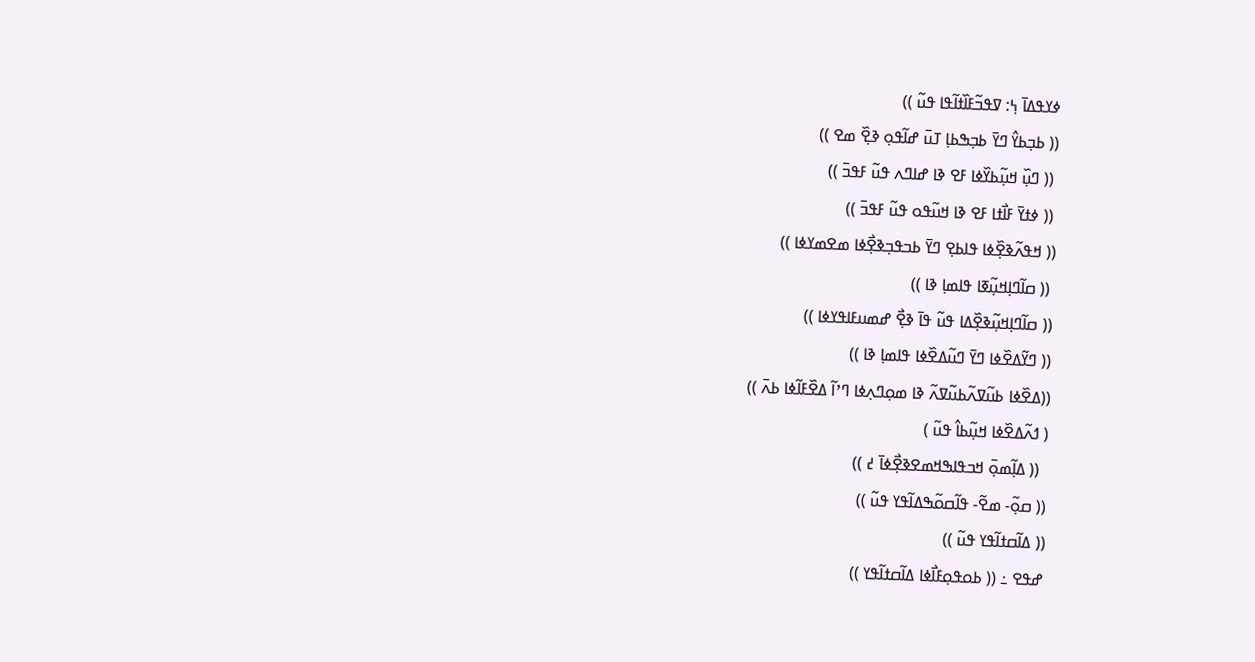ߦߌߟߡߊ߫ ߆߲: ߜߟߏ߬ߓߊ߰ߙߊ߬ߟߊ ߟߎ߬ ))
(( ߕߏ߲ߕߌ߮ ߣߌ߫ ߕߏ߲ߒߕߊ߲ ߠߎ߫ ߝߊ߬ߟߋ߲ ߢߐ߲߰ ߘߐ ))
 (( ߣߎ߲߰ ߞߎ߲߬ߕߌ߰ߦߊ ߓߐ ߢߊ ߝߊߣߍ ߟߎ߬ ߓߟߏ߫ ))
 (( ߦߙߌ߫ ߓߊ߯ߙߊ ߓߐ ߢߊ ߞߎ߬ߟߋ ߟߎ߬ ߓߟߏ߫ ))
(( ߞߟߍ߬ߢߐ߲߰ߦߊ ߟߊߕߐ߲ ߣߌ߫ ߕߏߟߏ߲ߢߐ߲߯ߦߊ ߘߐߘߌߦߊ ))
 (( ߛߊ߬ߣߊ߲ߞߎ߲߬ߧߊ ߟߊߘߊ߲ ߢߊ ))
(( ߛߊ߬ߣߊ߲ߞߎ߲߬ߢߐ߲߰ߡߊ ߟߎ߬ ߟߊ߫ ߢߐ߲߯ ߝߘߎߓߊߟߌߦߊ ))
(( ߣߌ߬ߡߐ߰ߦߊ ߣߌ߫ ߣߎ߬ߡߐ߰ߦߊ ߟߊߘߊ߲ ߢߊ ))
((ߡߐ߰ߦߊ ߕߎ߬ߜߍ߬ߕߎ߬ߜߍ߬ ߢߊ ߘߋ߲ߣߍ߲ߦߊ ߣߴߊ߬ ߡߐ߰ߓߊ߬ߦߊ ߕߍ߫ ))
( ߗߍ߬ߡߐ߰ߦߊ ߞߎ߲߬ߕߊ߮ ߟߎ߬ )
  (( ߡߊ߲߬ߘߋ߲߫ ߞߏߟߊߒߞߘߐߢߐ߲߯ߦߊ߫ ߄ ))
(( ߛߋ߲߬- ߘߐ߬- ߟߊ߬ߛߋ߬ߒߡߊ߬ߟߌ ߟߎ߬ ))
(( ߡߊ߬ߛߙߊ߬ߟߌ ߟߎ߬ ))
ߝߟߐ ߸ (( ߕߋߟߋ߲ߓߊ߯ߦߊ ߡߊ߬ߛߙߊ߬ߟߌ ))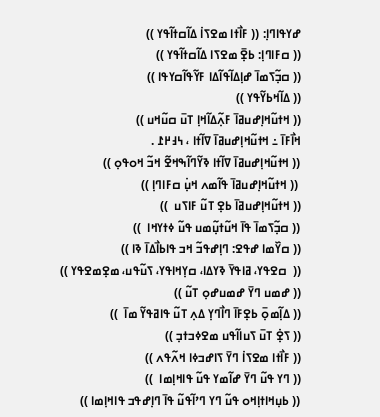ߝߌߟߊߣߊ߲: (( ߓߊ߯ߙߊ ߘߐߖߊ߭ ߡߊ߬ߛߙߊ߬ߟߌ ))
(( ߛߓߊߣߊ߲: ߕߐ߲߫ ߘߐߖߊ ߡߊ߬ߛߙߊ߬ߟߌ ))
(( ߛߏ߲߬ߖߘߊ߫ ߝߊ߲ߡߊ߬ߟߊ߬ߡߊ ߓߌ߬ߟߊ߬ߛߌߟߊ ))
(( ߡߊ߬ߞߕߌ߬ߟߌ ))
(( ߞߙߎ߬ߞߊ߲ߝߎߥߊ߫ ߓߍ߲߬ߡߊ߬ߞߊ߲ ߠߎ߫ ߛߎ߬ߞߎ ))
ߞߊ߯ߓߊ߫ ߸ ߞߙߎ߬ߞߊ߲ߝߎߥߊ߫ ߜߊ߬ߙߊ ، ߆߃߂߁ .
(( ߞߙߎ߬ߞߊ߲ߝߎߥߊ߫ ߜߊ߬ߙߊ ߢߌ߬ߣߊ߬ߒߞߐ߬ ߞߏ߬ ߞߋߟߋ߲ ))
 (( ߞߙߎ߬ߞߊ߲ߝߎߥߊ߫ ߟߊ߬ߘߍ ߞߎ߲߭ ߛߓߊߣߊ߲ ))
(( ߞߙߎ߬ߞߊ߲ߝߎߥߊ߫ ߕߐ߲ ߠߎ߬ ߓߊߖߎ  ))
(( ߛߏ߲߬ߖߘߊ߫ ߟߊ߫ ߞߎ߬ߙߎ߲߬ߘߎ ߟߎ߬ ߦߙߌߞߊ  ))
(( ߛߌ߰ߘߊ ߝߟߐ: ߣߊ߲ߝߟߏ߬ ߞߏ ߟߊߕߊ߯ߡߊ߫ ߢߊ ))
((  ߛߐߟߌ، ߥߊߟߌ߫ ߢߌߡߊ، ߛߌ߲ߞߊߟߌ، ߖߎ߬ߟߎ، ߘߐ߲ߘߐߟߌ ))
(( ߝߘߎ ߣߌ߫ ߝߘߎߝߋ߲ ߠߎ߬ ))
(( ߡߊ߲߬ߘߋ߲߫ ߕߐ߲ߓߊ߫ ߣߊ߯ߣߌ߲ ߡߍ߲ ߠߎ߬ ߟߊߥߟߌ߬ ߘߊ߫  ))
(( ߖߐ߲߭ ߠߎ߫ ߖߎߊߊ߬ߟߎ ߘߐߦߏߙߏ߲ ))
(( ߓߊ߯ߙߊ ߘߐߖߊ߭ ߣߌ߫ ߖߊߝߏߦߊ ߞߍ߬ߟߍ ))
(( ߣߌ ߟߎ߬ ߣߌ߫ ߝߊ߬ߘߌ ߟߎ߬ ߟߊߞߊ߲ߘߊ  ))
(( ߕߎ߲ߞߊߙߊ߲ߞߋ ߟߎ߬ ߣߌ ߣߴߊ߬ߟߎ߬ ߟߊ߫ ߣߊ߲ߝߟߏ ߟߊߞߊ߲ߘߊ ))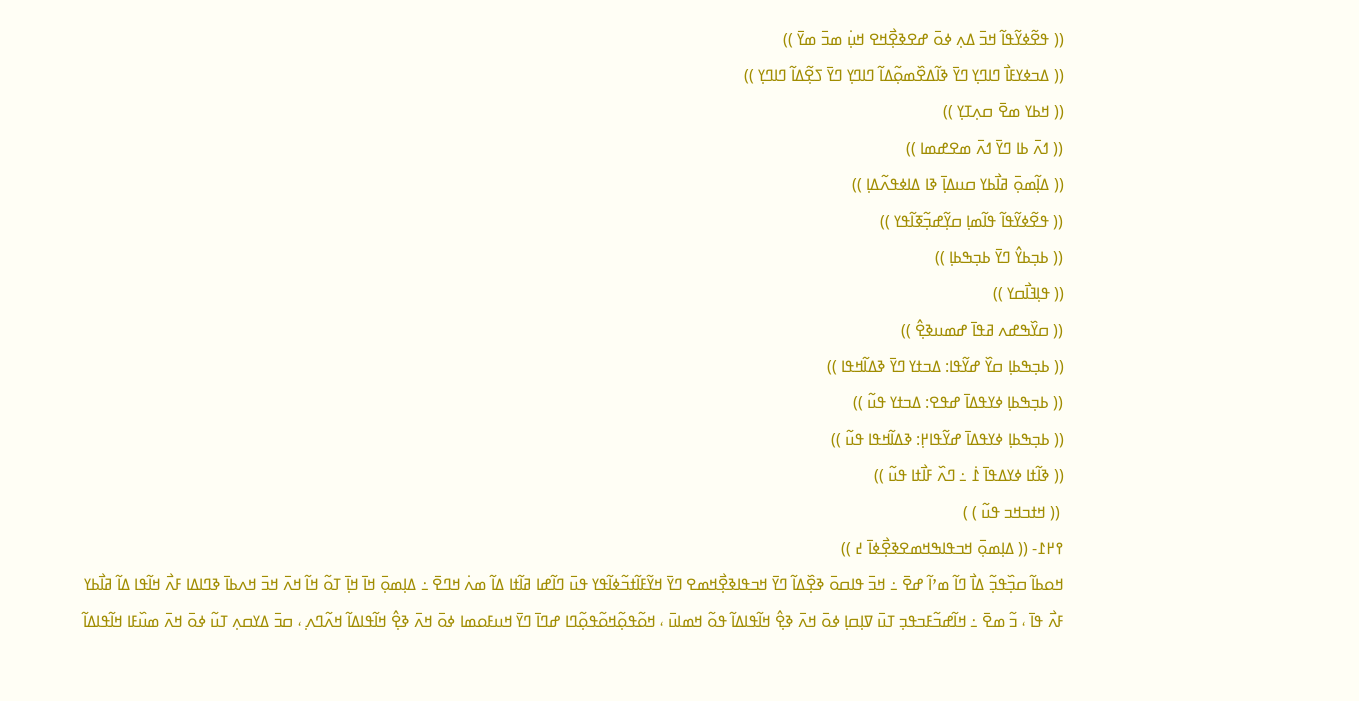(( ߟߐ߬ߦߌ߬ߟߊ߬ ߞߏ߫ ߡߍ߲ ߦߋ߫ ߝߐߢߐ߲߯ߞߐ ߞߎ߲߭ ߘߏ߫ ߘߌ߫ ))
(( ߡߏߦߌߓߊ߯ ߣߊߣߌ߲ ߣߌ߫ ߢߊ߬ߡߐ߰ߘߋ߲߬ߡߊ߬ ߣߊߣߌ߲ ߣߌ߫ ߖߐ߲߬ߡߊ߬ ߣߊߣߌ߲ ))
(( ߞߕߌ ߘߐ߫ ߛߍ߲ߠߌ߲ ))
(( ߗߍ߫ ߕߊ ߣߌ߫ ߗߍ߫ ߘߐߝߘߊ ))
(( ߡߊ߲߬ߘߋ߲߫ ߥߊ߯ߕߌ ߛߎߡߊ߲߫ ߢߊ ߡߊߦߟߍ߬ߡߊ߲ ))
(( ߟߐ߬ߦߌ߬ߟߊ߬ ߟߊ߬ߘߊ߲ ߛߌ߲߬ߝߏ߲߬ߧߊ߬ߟߌ ))
(( ߕߏ߲ߕߌ߮ ߣߌ߫ ߕߏ߲ߒߕߊ߲ ))
(( ߟߊ߲ߔߊ߯ߛߌ ))
(( ߛߌ߰ߒߝߍ ߥߟߊ߫ ߝߘߎߢߐ߲߮ ))
(( ߕߏ߲ߒߕߊ߲ ߛߌ߰ ߝߌ߬ߟߊ: ߡߏߙߌ ߣߌ߫ ߢߡߊ߬ߞߟߊ ))
(( ߕߏ߲ߒߕߊ߲ ߦߌߟߡߊ߫ ߝߟߐ: ߡߏߙߌ ߟߎ߬ ))
(( ߕߏ߲ߒߕߊ߲ ߦߌߟߡߊ߫ ߝߌ߬ߟߊ߂߲: ߢߡߊ߬ߞߟߊ ߟߎ߬ ))
(( ߢߊ߬ߙߊ ߦߌߡߟߊ߫ ߁߭ ߸ ߣߍ߰ ߓߊ߯ߙߊ ߟߎ߬ ))
 (( ߞߙߏߞߏ ߟߎ߬ ) )
߉߂߁- (( ߡߊ߲ߘߋ߲߫ ߞߏߟߊߒߞߘߐߢߐ߲߯ߦߊ߫ ߄ ))
ߞߋߕߊ߬ ߛߏ߲߰ߟߏ߲߬ ߡߊ߯ ߣߊ߬ ߘߴߊ߬ ߝߐ߫ ߸ ߞߏ߫ ߟߊߛߋ߫ ߢߐ߲߰ߡߊ߬ ߣߌ߫ ߞߏߟߊߢߐ߲߯ߞߘߐ ߣߌ߫ ߞߌ߬ߓߊ߬ߙߏ߬ߦߊ߬ߟߌ ߟߎ߫ ߣߊ߬ߝߊ ߥߊ߬ߙߊ ߡߊ߬ ߘߍ߭ ߞߣߐ߫ ߸ ߡߊ߲ߘߋ߲߫ ߞߊ߫ ߞߊ߲߫ ߠߋ߬ ߞߊ߬ ߞߍ߫ ߞߏ߫ ߞߍߕߊ߫ ߢߣߊߡߊ ߓߍ߯ ߞߊ߬ߟߊ ߡߊ߬ ߥߊ߯ߕߌ ߓߍ߯ ߟߊ߫ ، ߏ߬ ߘߐ߫ ߸ ߞߊ߬ߝߏ߬ߓߏߟߏ߲ ߠߎ߫ ߜߊ߲ߛߊ߲ ߦߋ߫ ߞߍ߫ ߢߐ߲߮ ߞߊ߬ߟߊߡߊ߬ ߟߋ߬ ߞߘߊߎ߫ ، ߞߋ߬ߟߋ߲߬ߞߋ߬ߟߋ߲߬ߣߊ ߝߣߊ߫ ߣߌ߫ ߞߎߓߋߘߊ ߦߋ߫ ߞߍ߫ ߢߐ߲߮ ߞߊ߬ߟߊߡߊ߬ ߞߍ߬ߣߍ‍߲ ، ߛߏ߫ ߡߌߛߍ߲ ߠߎ߬ ߦߋ߫ ߞߍ߫ ߘߎ߰ߓߊ ߞߊ߬ߟߊߡߊ߬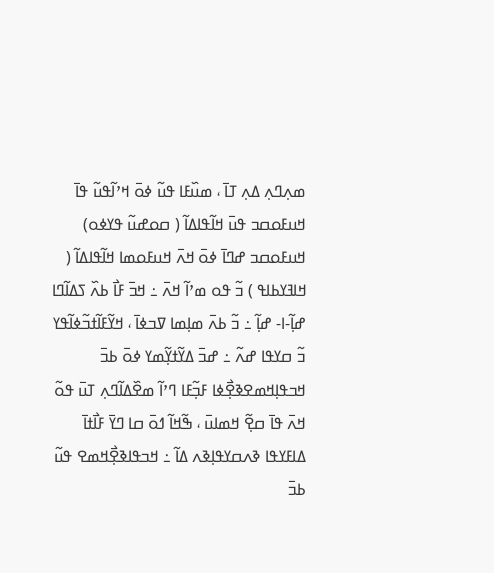ߘߍ߲ߣߍ߲ ߡߍ߲ ߠߊ߫ ، ߘߎ߰ߓߊ ߟߎ߬ ߦߋ߫ ߞߴߊ߬ߟߎ߬ ߟߊ߫ ߞߎߓߋߛߏ ߟߎ߫ ߞߊ߬ߟߊߡߊ߬ ( ߛߋߝߎ߬ ߟߌߦߋ) ߞߎߓߋߛߏ ߝߣߊ߫ ߦߋ߫ ߞߍ߫ ߞߎߓߋߘߊ ߞߊ߬ߟߊߡߊ߬ ( ߞߊߔߌߕߊߟ ) ߏ߬ ߟߋ ߘߴߊ߬ ߞߍ߫ ߸ ߞߏ߫ ߓߊ߯ ߕߍ߰ ߖߡߊ߬ߣߊ ߝߊ߲߬-ߊ- ߝߊ߲߬ ߸ ߏ߬ ߕߍ߫ ߘߊ߲ߘߊ ߜߏߦߊ߫ ، ߞߌ߬ߓߊ߬ߙߏ߬ߦߊ߬ߟߌ ߏ߬ ߛߌߟߊ ߝߍ߬ ߸ ߝߏ߫ ߡߌ߬ߙߌ߲߬ߘߌ ߦߋ߫ ߕߏ߫ ߞߏߟߊ߲ߞߘߐߢߐ߲߯ߦߊ ߓߏ߲߬ߓߊ ߣߴߊ߬ ߘߐ߰ߡߊ߬ߣߍ߲ ߠߎ߫ ߟߋ߬ ߞߍ߫ ߟߊ߫ ߛߐ߲߬ ߞߘߊߎ߫ ، ߒ߬ߞߊ߬ ߗߋ߫ ߛߊ ߣߌ߫ ߓߊ߯ߙߊ߫ ߡߊߓߌߟߊ ߢߍߛߌߟߊ߲ߢߍ ߡߊ߬ ߸ ߞߏߟߊߢߐ߲߯ߞߘߐ ߟߎ߬ ߕߏ߫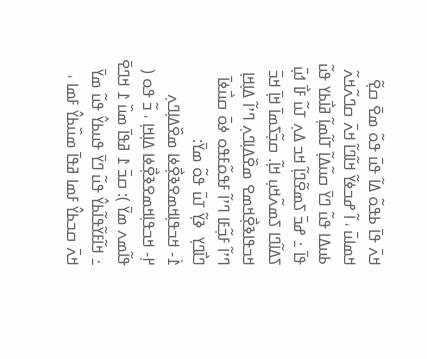ߞߍ߫ ߟߊ߫ ߕߟߋ߬ ߡߊ߬ ߟߎ߫ ߟߋ߬ ߘߐ߫ ߛߐ߲߬ ߞߘߊߎ߫ ، ߊ߬ ߝߏߦߌ߬ ߞߊ߬ߣߊ߬ ߞߍ߫ ߛߣߍ߬ߞߍ߬ ߕߎߡߊ ߟߎ߬ ߣߌ߫ ߛߎ߬ߡߊ߲߬ ߠߊ߬ߘߊ߲߬ ߥߊ߯ߕߌ ߟߎ߬ ߟߊ߫ ߸ ߝߏ߫ ߖߘߐ߬ߣߊ߲߬ ߞߏ ߡߍ߲ ߠߎ߬ ߓߊ߯ ߗߎ߲߫ ߖߡߊ߬ߣߊ ߖߘߍ߬ߞߎ߲ ߞߊ߲߬. ߛߏ߲߬ߖߘߊ߫ ߞߊ߲߫ ߞߏ߫ ߞߏߟߊߢߐ߲߯ߞߘߐ ߘߐ߰ߡߊ߲ߣߍ߲ ߣߴߊ߬ ߡߊ߲ߞߊ߲ ߣߴߊ߬ ߓߏ߲߬ߓߊ ߣߴߊ߬ ߓߟߋ߬ߓߟߋ ߦߋ߫ ߛߎ߯ߦߊ߫ ߣߊ߯ߣߌ߲  ߢߌ߲߬ ߠߎ߫ ߟߋ߬ ߘߌ߫:
߁߭- ߞߏߟߊ߲ߞߘߐߢߐ߲߯ߦߊ ߘߐ߰ߡߊ߲ߣߍ߲
߂߲- ߞߏߟߊ߲ߞߘߐߢߐ߲߯ߦߊ ߡߊ߲ߞߊ߲ ، ߏ߬ ߟߋ ( ߟߊ߬ߘߍ ߘߌ߫ ): ߛߏ߫ ߁ ߥߟߊ߫ ߘߎ߰ ߁ ߞߣߐ߫ ߸ ߞߊ߬ߓߌ߬ߟߊ߬ߕߌ߮ ߟߎ߬ ߣߌ߫ ߟߎߕߌ߮ ߟߎ߬ ߘߌ߫ ߞߍ߫ ߛߏߕߌ߮ ߓߘߊ ߥߟߊ߫ ߘߎ߰ߕߌ߮ ߓߘߊ ،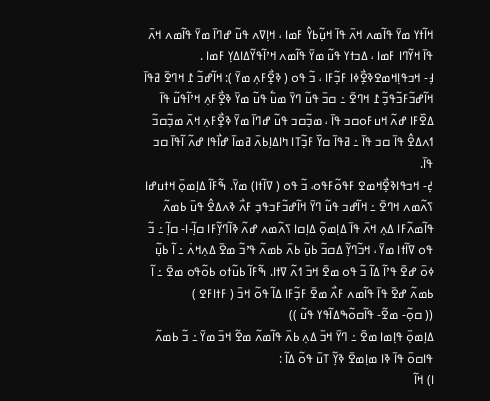ߞߊ߬ߙߌ ߘߌ߫ ߟߊ߬ߘߍ ߞߍ߫ ߟߊ߫ ߞߎ߲߬ߕߌ߮ ߓߘߊ ، ߞߊ߲ߜߍ ߟߎ߬ ߝߣߊ߫ ߘߌ߫ ߟߊ߬ߘߍ ߞߍ߫ ߟߊ߫ ߞߌ߬ߣߊ ߓߘߊ ، ߡߏߙߌ ߟߎ߬ ߘߌ߫ ߟߊ߬ߘߍ ߞߴߊ߬ߟߌ߬ߡߊߡߌ߲ ߓߘߊ .
߃߲- ߞߏߟߊ߲ߞߘߐߢߐ߲߯ߦߊ ߓߏ߲߬ߓߊ ، ߏ߬ ߟߋ ( ߢߐ߲߯ߓߍ߲ ߘߌ߫ ): ߞߊ߬ߝߏ߬ ߁ ߞߣߐ߫ ߥߟߊ߫ ߞߊ߬ߝߏ߬ߓߏ߬ߟߏ߲߬ ߁ ߞߣߐ߫ ߸ ߛߏ߫ ߟߎ߬ ߣߌ߫ ߘߎ߱ ߟߎ߬ ߘߌ߫ ߢߐ߲߯ߓߍ߲ ߞߴߊ߬ߟߎ߬ ߟߊ߫ ߡߐ߰ߓߊ ߝߍ߬ ߞߎߓߋߛߏ ߟߊ߫ ، ߘߏ߲߬ߛߏ ߟߎ߬ ߝߣߊ߫ ߘߌ߫ ߢߐ߲߯ߓߍ߲ ߞߍ߫ ߘߏ߲߬ߛߏ߬ ߗߍߡߐ߮ ߟߊ߫ ߛߏ ߟߊ߫ ߸ ߥߟߊ߫ ߛߌ߰ ߓߏ߲߬ߠߊ ߤߊߡߊ߲ߕߍ߫ ߥߘߊ߫ ߝߊ߯ߟߊ ߝߍ߬ ߊ߬ߟߊ߫ ߛߏ ߟߊ߫.
߄߲- ߞߏߟߊߢߐ߲߯ߞߘߐ ߓߟߋ߬ߓߟߋ، ߏ߬ ߟߋ ( ߜߊ߬ߙߊ) ߘߌ߫. ߒ߬ߓߊ߬ ߡߊ߲ߘߋ߲߫ ߞߙߎߝߊ ߖߍ߬ߘߍ ߞߣߐ߫ ߸ ߞߊ߬ߝߏ ߟߎ߬ ߣߌ߫ ߞߊ߬ߝߏ߬ߓߏߟߏ߲ ߓߍ߯ ߢߍߡߐ߮ ߟߎ߫ ߕߘߍ߬ ߟߊ߬ߘߍ߬ߓߊ ߡߍ߲ ߞߍ߫ ߟߊ߫ ߡߊ߲ߘߋ߲߬ ߡߊ߲ߛߊ ߖߍ߬ߘߍ ߝߍ߬ ߢߊ߬ߣߌ߲߬ߓߊ ߛߊ߲߬-ߊ- ߛߊ߲߬ ߸ ߏ߬ ߟߋ ߜߊ߬ߙߊ ߘߌ߫ ، ߞߏ߬ߣߌ߲߬ ߡߛߏ߬ ߕߎ߲߬ ߕߍ߫ ߕߘߍ߬ ߟߴߏ߬ ߘߐ߫ ߡߍ߲ߞߍ߭ ߸ ߊ߬ ߕߎ߲߬ ߦߋ߫ ߝߐ߫ ߟߴߊ߬ ߡߊ߬ ߏ߬ ߟߋ ߘߐ߫ ߞߏ߫ ߗߍ߬ ߜߙߊ. ߒ߬ߓߊ߬ ߕߎ߬ߙߋ ߕߋ߬ߟߋ ߘߐ߫ ߸ ߊ߬ ߕߘߍ߬ ߝߐ߫ ߟߊ߫ ߟߊ߬ߘߍ ߓߍ߯ ߘߐ߫ ߓߏ߲߬ߓߊ ߡߊ߬ ߟߋ߬ ߞߏ߫ ( ߓߙߊߓߐ )
(( ߛߋ߲߬- ߘߐ߬- ߟߊ߬ߛߋ߬ߒߡߊ߬ߟߌ ߟߎ߬ ))
ߡߊ߲ߘߋ߲߫ ߟߊ߲ߘߊ ߘߐ߫ ߸ ߣߌ߫ ߞߏ߫ ߡߍ߲ ߕߍ߫ ߟߊ߬ߘߍ߬ ߘߐ߬ ߞߏ߫ ߘߌ߫ ߸ ߏ߬ ߕߘߍ߬ ߟߊߛߋ߫ ߟߊ߫ ߢߊ ߘߊ߲ߘߐ߫ ߢߌ߲߬ ߠߎ߫ ߟߋ߬ ߡߊ߬ :
ߊ) ߞߊ߬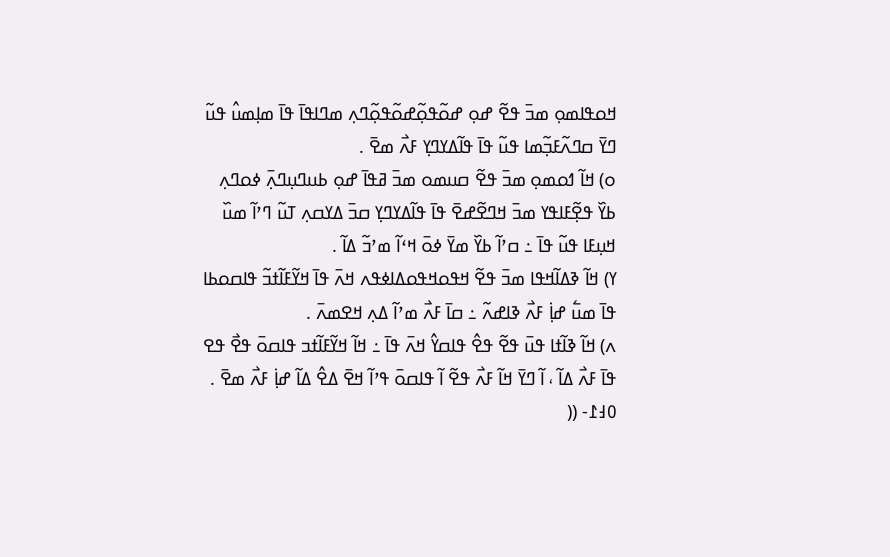ߞߋߟߊߘߋ߲ ߘߏ߫ ߟߐ߬ ߝߋ߲ ߝߋ߬ߟߋ߲߬ߝߋ߬ߟߋ߲߬ߣߍ߲ ߘߣߊߟߊ߫ ߟߊ߫ ߘߊ߲ߘߎ߮ ߟߎ߬ ߣߌ߫ ߛߣߍ߬ߓߏ߲߬ߘߊ ߟߎ߬ ߟߊ߫ ߟߊ߬ߡߌߣߌ߲ ߓߍ߯ ߘߐ߫ .
ߋ) ߞߊ߬ ߗߋߘߋ߲ ߘߏ߫ ߟߐ߬ ߛߎߘߋ ߘߏ߫ ߥߟߊ߫ ߝߋ߲ ߕߎߣߎ߲ߣߍ߲߫ ߦߋߣߍ߲ ߕߌ߰ ߟߐ߲߬ߓߊߟߌ ߘߏ߫ ߞߣߐ߬ߝߐ߫ ߟߊ߫ ߟߊ߬ߡߌߣߌ߲ ߛߏ߫ ߡߌߛߍ߲ ߠߎ߬ ߣߴߊ߬ ߘߎ߰ ߞߎ߲ߓߊ ߟߎ߬ ߟߊ߫ ߸ ߛߴߊ߬ ߕߌ߰ ߘߌ߫ ߦߋ߫ ߞߵߊ߬ ߘߴߏ߬ ߡߊ߬ .
ߌ) ߞߊ߬ ߢߡߊ߬ߞߟߊ ߘߏ߫ ߟߐ߬ ߞߟߋߞߟߋߡߊߦߟߍ ߞߍ߫ ߟߊ߫ ߞߌ߬ߓߊ߬ߙߏ߬ ߟߊߛߋߕߊ ߟߊ߫ ߘߎ߱ ߝߊ߲߭ ߓߍ߯ ߢߊߝߍ߬ ߸ ߛߊ߫ ߓߍ߯ ߘߴߊ߬ ߡߍ߲ ߞߐߘߍ߫ .
ߍ) ߞߊ߬ ߢߊ߬ߙߊ ߟߎ߫ ߟߐ߬ ߟߐ߮ ߟߊߛߌ߮ ߞߍ߫ ߟߊ߫ ߸ ߞߊ߬ ߞߌ߬ߓߊ߬ߙߏ ߟߊߛߋ߫ ߟߐ߯ ߟߐ ߟߊ߫ ߓߍ߯ ߡߊ߬ ، ߊ߬ ߣߌ߫ ߞߊ߬ ߓߍ߯ ߟߐ߬ ߊ߬ ߟߊߛߋ߫ ߟߴߊ߬ ߞߐ߫ ߡߐ߮ ߡߊ߬ ߝߊ߲߭ ߓߍ߯ ߘߐ߫ .
߀߃߁- ((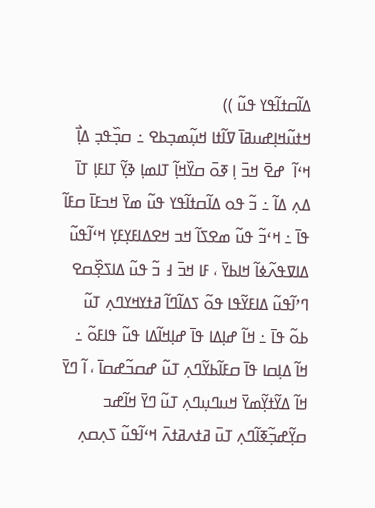ߡߊ߬ߛߙߊ߬ߟߌ ߟߎ߬ ))
ߞߙߎ߬ߞߊ߲ߝߎߥߊ߫ ߜߊ߬ߙߊ ߞߎ߲߬ߘߏ߲ߕߐ ߸ ߛߏ߲߰ߟߏ߲ ߡߊ߲߯ ߞߵߊ߬  ߝߐ߫ ߞߏ߫ ߊ߲ ߧߋ߫ ߛߌ߰ߞߊ߲߬ ߠߊߘߊ߲ ߢߌ߲߬ ߠߊߓߊ߲ ߠߊ߫ ߡߍ߲ ߡߊ߬ ߸ ߏ߬ ߟߋ ߡߊ߬ߛߙߊ߬ߟߌ ߟߎ߬ ߘߌ߫ ߞߏߓߊ߫ ߛߓߊ߬ ߟߊ߫ ߸ ߞߵߏ߬ ߟߎ߬ ߘߐߖߊ߬ ߞߏ ߞߐߡߊߓߌ߲ߓߌ߲ ߞߵߊ߬ߟߎ߬ ߡߊߜߟߍ߬ߦߊ߬ ߞߊߕߌ߫ ، ߓߊ ߞߏ߫ ߃ ߏ߬ ߟߎ߬ ߡߊߖߐ߲߰ߛߐ ߣߴߊ߬ߟߎ߬ ߡߊߓߌ߬ߟߊ ߟߋ߬ ߖߡߊ߬ߣߊ߬ ߥߙߌߞߌߣߍ߲ ߠߎ߬ ߕߋ߬ ߟߊ߫ ߸ ߞߊ߬ ߝߊ߲ߡߊ ߟߊ߫ ߝߊ߲ߞߊ߬ߡߊ ߟߎ߬ ߟߊߓߋ߬ ߸ ߞߊ߬ ߡߊ߲ߛߊ ߟߊ߫ ߛߓߊ߬ߕߌ߬ߣߍ߲ ߠߎ߬ ߝߛߏ߬ߝߛߊ߫ ، ߊ߬ ߣߌ߫ ߞߊ߬ ߡߌ߬ߙߌ߲߬ߘߌ߫ ߞߎߣߎ߲ߣߍ߲ ߠߎ߬ ߣߌ߫ ߞߊ߬ߝߏ ߛߌ߲߬ߝߏ߲߬ߧߊ߬ߣߍ߲ ߠߎ߫ ߥߙߍߥߙߍ߫ ߞߵߊ߬ߟߎ߬ ߖߍ߲ߛߍ߲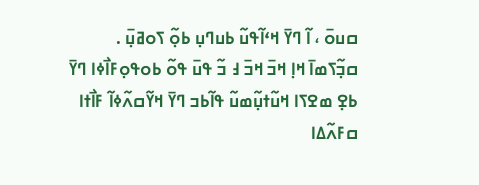ߛߎߋ߫ ، ߊ߬ ߣߌ߫ ߞߵߊ߬ߟߎ߬ ߕߎߣߎ߲ ߕߋ߲߬ ߖߋߥߎ߲߫ .
ߛߏ߲߬ߖߘߊ߫ ߞߊ߲ ߞߏ߫ ߞߏ߫ ߃ ߏ߬ ߟߎ߫ ߟߋ߬ ߕߋߟߋ߲ߓߊ߯ߦߊ ߣߌ߫ ߕߐ߲ ߘߐߖߊ ߞߎ߬ߙߎ߲߬ߘߎ߬ ߟߊ߬ߕߏ ߣߌ߫ ߞߌ߬ߛߍ߬ߦߊ߬ ߓߊ߯ߙߊ ߛߓߍ߬ߡߊ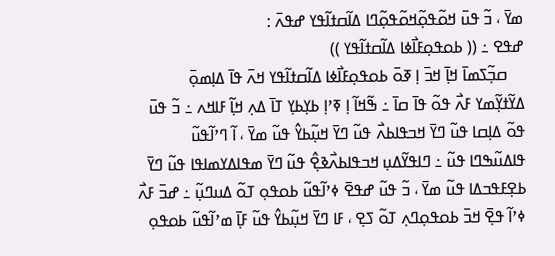ߘߌ߫ ، ߏ߬ ߟߎ߫ ߞߋ߬ߟߋ߲߬ߞߋ߬ߟߋ߲߬ߣߊ ߡߊ߬ߛߙߊ߬ߟߌ ߝߟߍ߫ :
ߝߟߐ ߸ (( ߕߋߟߋ߲ߓߊ߯ߦߊ ߡߊ߬ߛߙߊ߬ߟߌ ))
    ߛߏ߲߬ߖߘߊ߫ ߞߊ߲߫ ߞߏ߫ ߊ߲ ߧߋ߫ ߕߋߟߋ߲ߓߊ߯ߦߊ ߡߊ߬ߛߙߊ߬ߟߌ ߞߍ߫ ߟߊ߫ ߡߊ߲ߘߋ߲߫ ߡߌ߬ߙߌ߲߬ߘߌ ߓߍ߯ ߟߋ߬ ߟߊ߫ ߛߊ߫ ߸ ߒ߬ߞߊ߬ ߊ߲ ߧߴߊ߲ ߕߌ߲ߕߌ߲ ߠߊ߫ ߡߍ߲ ߞߊ߲߬ ߓߊߞߍ ߸ ߏ߬ ߟߎ߫ ߟߋ߬ ߡߊ߲ߛߊ ߟߎ߬ ߣߌ߫ ߞߏߟߊߕߍ߯ ߟߎ߬ ߣߌ߫ ߞߎ߲߬ߕߌ߮ ߟߎ߬ ߘߌ߫ ، ߊ߬ ߣߴߊ߬ߟߎ߬ ߟߊߡߎ߬ߒߣߊ ߟߎ߬ ߸ ߣߊߟߌ߬ߡߎ߲ ߞߏߟߊߕߍ߯ߢߐ߲߮ ߟߎ߬ ߣߌ߫ ߘߟߊߡߌߘߊߟߊ ߟߎ߬ ߣߌ߫ ߕߐ߲ߓߟߏߡߊ ߟߎ߬ ߘߌ߫ ، ߏ߬ ߟߎ߬ ߝߟߐ߫ ߦߴߊ߬ߟߎ߬ ߕߋߟߋ߲ ߠߋ߬ ߡߎߣߎ߲߬ ߸ ߝߏ߫ ߓߍ߯ ߦߴߊ߬ ߟߐ߲߫ ߞߏ߫ ߕߋߟߋ߲ߣߍ߲ ߠߋ߬ ߖߐ߲ ، ߓߊ ߣߌ߫ ߞߎ߲߬ߕߌ߮ ߟߎ߬ ߓߊ߲߫ ߘߴߊ߬ߟߎ߬ ߕߋߟߋ߲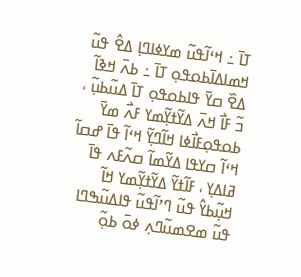ߠߊ߫ ߸ ߞߵߊ߬ߟߎ߬ ߘߌߦߊߣߊ߲ ߡߐ߮ ߟߎ߬ ߞߘߊߡߊ߫ߕߋߟߋ߲ ߠߊ߫ ߸ ߕߍ߫ ߞߢߊ߬ ߡߐ߰ ߛߌ߫ ߟߊߕߋߟߋ߲ ߠߊ߫ ߡߎ߬ߕߎ߲߬ ، ߏ߬ ߓߊ߯ ߞߍ߫ ߡߌ߬ߙߌ߲߬ߘߌ ߓߍ߯ ߘߌ߫ ߕߋߟߋ߲ߓߊ߯ߦߊ ߞߊ߬ߣߌ߲߬ ߞߵߊ߬ ߟߊ߫ ߝߛߊ߬ ߞߵߊ߬ ߛߌߟߊ ߡߌ߬ߘߊ߬ ߛߍ߬ߓߍ ߟߊ߫ ߥߊߡߌ߲ ، ߓߊ߬ߙߌ߬ ߡߌ߬ߙߌ߲߬ߘߌ ߞߊ߬ ߞߎ߲߬ߕߌ߮ ߟߎ߬ ߣߴߊ߬ߟߎ߬ ߟߊߡߎ߬ߒߣߊ ߟߎ߬ ߘߐߘߎ߬ߣߍ߲ ߦߋ߫ ߕߋ߲߬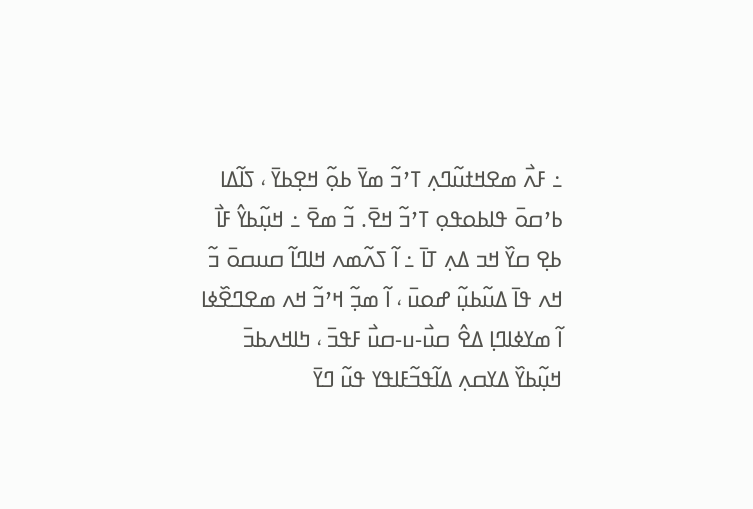߸ ߓߍ߯ ߘߐߞߙߎ߬ߣߍ߲ ߠߴߏ߬ ߘߌ߫ ߕߋ߲߬ ߞߐ߲ߕߌ߫ ، ߖߊ߬ߡߊ ߕߴߛߋ߫ ߟߊߕߋߟߋ߲ ߠߴߏ߬ ߞߐ߫. ߏ߬ ߘߐ߫ ߸ ߞߎ߲߬ߕߌ߮ ߓߊ߯ ߕߐ߲ ߛߌ߰ ߞߏ ߡߍ߲ ߠߊ߫ ߸ ߊ߬ ߖߍ߬ߘߍ ߞߊߣߊ߬ ߛߎߛߋ߫ ߏ߬ ߞߍ ߟߊ߫ ߡߎ߬ߕߎ߲߬ ߝߋߎ߫ ، ߊ߬ ߘߏ߲߬ ߞߴߏ߬ ߞߍ ߘߐߣߐ߰ߦߊ ߊ߬ ߘߌߦߊߣߊ߲ ߡߐ߮ ߛߎ߯-ߎ-ߛߎ߯ ߓߟߏ߫ ، ߤߊߞߍߕߏ߫ ߞߎ߲߬ߕߌ߰ ߡߌߛߍ߲ ߡߊ߬ߟߏ߬ߓߊߟߌ ߟߎ߬ ߣߌ߫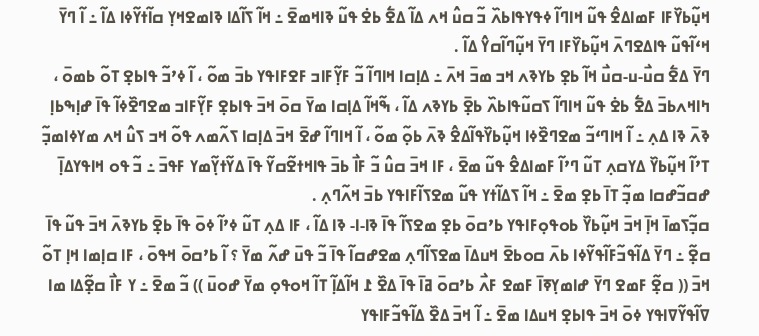ߞߎ߲߬ߕߌ߰ߓߊ ߓߘߊߡߐ߮ ߟߎ߬ ߞߊߣߊ߬ ߦߟߌߟߊߕߍ߰ ߏ߬ ߛߎ߮ ߞߍ ߡߊ߬ ߡߐ߱ ߕߐ߭ ߟߎ߬ ߢߊߞߘߐ߫ ߸ ߞߊ߬ ߖߊ߬ߡߊ ߢߊߘߐߞߌ߲ ߛߊ߬ߙߌ߬ߦߊ ߡߊ߬ ߸ ߊ߬ ߣߌ߫ ߞߵߊ߬ߟߎ߬ ߟߊߡߐߣߍ߫ ߞߎ߲߬ߕߌ߰ߓߊ ߣߌ߫ ߞߎ߲߬ߣߊ߬ߛߌ߮ ߡߊ߬ .
ߣߌ߫ ߡߐ߱ ߛߎ߯-ߎ-ߛߎ߯ ߞߊ߬ ߕߐ߲ ߕߌߢߍ ߞߏ ߘߏ߫ ߞߍ߫ ߸ ߡߊ߲ߛߊ ߞߊߣߊ߬ ߏ߬ ߓߌ߲߬ߓߊߏ ߓߐߓߊߟߌ ߕߏ߫ ߘߋ߬ ، ߊ߬ ߦߴߏ߬ ߟߊߕߐ߲ ߠߋ߬ ߕߘߋ߫ ، ߤߊߞߍߕߏ߫ ߡߐ߱ ߕߐ߭ ߟߎ߬ ߞߊߣߊ߬ ߖߛߎ߬ߟߊߕߍ߰ ߕߐ߲߫ ߕߌߢߍ ߡߊ߬ ، ߒ߬ߞߊ߬ ߡߊ߲ߛߊ ߘߌ߫ ߛߋ߫ ߞߏ߫ ߟߊߕߐ߲ ߓߌ߲߬ߓߊߏ ߘߐߣߐ߰ߦߊ߬ ߟߊ߫ ߝߊ߲ߒߕߊ߲ ߢߍ߫ ߢߊ ߡߍ߲ ߸ ߊ߬ ߞߊߣߵߏ߬ ߘߐߣߐ߰ߦߊ ߞߎ߲߬ߕߌ߰ߟߊ߬ߡߐ߮ ߢߍ߫ ߕߋ߲߬ ߘߋ߬ ، ߊ߬ ߞߊߣߊ߬ ߝߐ߫ ߞߏ߫ ߡߊ߲ߛߊ ߖߍ߬ߘߍ ߟߋ߬ ߞߏ ߖߎ߮ ߞߍ ߘߌߦߊߘߏ߲߬ ߠߴߊ߬ ߞߎ߲߬ߕߌ߰ ߡߌߛߍ߲ ߠߎ߬ ߣߴߊ߬ ߓߘߊߡߐ߮ ߟߎ߬ ߘߐ߫ ، ߓߊ ߞߏ߫ ߛߎ߮ ߏ߬ ߓߊ߯ ߕߏ߫ ߟߊߞߙߐ߬ߛߌ߬ ߟߊ߫ ߡߌ߬ߙߌ߲߬ߘߌ ߓߟߏ߫ ߸ ߏ߬ ߟߋ ߞߊߟߌߡߊ߲߫ ߝߛߏ߬ߝߛߊ ߘߏ߲߬ ߠߊ߫ ߕߐ߲ ߘߐ߫ ߸ ߞߊ߬ ߖߡߊ߬ߙߌ ߟߎ߬ ߘߐߖߊ߬ߓߊߟߌ ߕߏ߫ ߞߍ߬ߣߍ߲ .
ߛߏ߲߬ߖߘߊ߫ ߞߊ߲߫ ߞߏ߫ ߞߎ߲߬ߕߌ߰ ߕߋߟߋ߲ߓߊߟߌ ߕߴߛߋ߫ ߕߐ߲ ߘߐߖߊ߬ ߟߊ߫ ߢߊ-ߊ- ߢߊ ߡߊ߬ ، ߓߊ ߡߍ߲ ߠߎ߬ ߦߴߊ߬ ߦߋ߫ ߟߊ߫ ߕߐ߲߫ ߕߌߢߍ߫ ߞߏ߫ ߟߎ߬ ߟߊ߫ ߛߐ߲߬ ߸ ߣߌ߫ ߡߊ߬ߟߏ߬ߓߊ߬ߟߌ߬ߦߊ ߕߍ߫ ߛߋߕߐ߫ ߞߎߡߊ߫ ߘߐߖߊ߬ߣߍ߲ ߘߐߝߛߊ߬ ߟߊ߫ ߏ߬ ߟߎ߫ ߝߍ߬ ߘߌ߫ ؟ ߊ߬ ߕߴߛߋ߫ ߞߟߋ߫ ، ߓߊ ߛߊ߲ߘߊ ߞߊ߲ ߠߋ߬ ߞߏ߫ (( ߛߐ߲߬ ߓߘߐ ߣߌ߫ ߝߊߘߌ߲ߧߊ߫ ߓߘߐ ߓߍ߯ ߕߴߛߋ߫ ߥߊ߫ ߟߊ߫ ߡߐ߰ ߁ ߞߊ߬ߡߊ߲߬ ߠߊ߬ ߞߋߟߋ߲ ߘߌ߫ ߝߋߎ߫ )) ߏ߬ ߘߐ߫ ߸ ߌ ߓߊ߯ ߛߐ߲߬ߡߊ ߘߊ ߜߊ߬ߟߌ߬ߜߊߟߌ ߦߋ߫ ߞߏ߫ ߟߊߕߐ߲ ߞߎߡߊ ߘߐ߫ ߸ ߊ߬ ߞߏ߫ ߡߐ߰ ߡߊ߬ߟߏ߬ߓߊߟߌ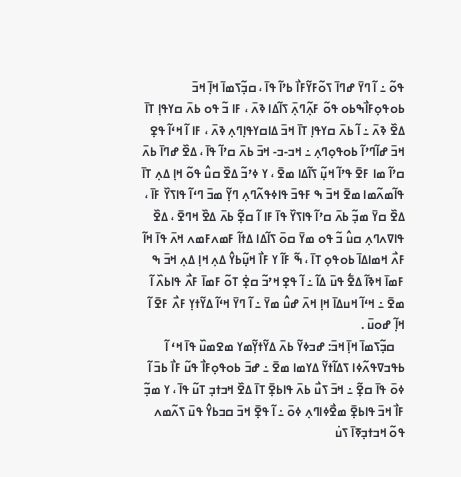ߟߋ߬ ߸ ߊ߬ ߣߌ߫ ߝߣߊ߫ ߖߋ߬ߓߌ߬ߓߊ߯ ߕߴߊ߬ ߟߊ߫ ، ߛߏ߲߬ߖߘߊ߫ ߞߊ߲߫ ߞߏ߫ ߕߋߟߋ߲ߓߊ߯ߒߕߋ ߟߋ߬ ߓߍ߲߬ߣߍ߲߫ ߖߊ߬ߡߊ ߢߍ߫ ، ߓߊ ߏ߬ ߟߋ ߕߍ߫ ߛߌߟߊ߲ ߠߊ߫ ߡߐ߰ ߢߍ߫ ߸ ߊ߬ ߕߍ߫ ߛߌߟߊ߲ ߠߊ߫ ߞߏ߫ ߡߊߛߌߟߊ߲ߣߍ߲ ߢߍ߫ ، ߓߊ ߊ߬ ߞߵߊ߬ ߟߐ߲ ߞߏ߫ ߝߊ߬ߣߴߊ߬ ߕߋߟߋ߲ߣߍ߲ ߸ ߞߏ-ߏ- ߞߏ߫ ߕߍ߫ ߛߴߊ߬ ߟߊ߫ ، ߡߐ߰ ߝߣߊ߫ ߕߍ߫ ߛߴߊ߬ ߘߊ ߓߐ߫ ߟߴߊ߬ ߞߎ߲߬ ߖߊ߬ߡߊ ߘߐ߫ ، ߌ ߦߴߏ߬ ߡߐ߰ ߛߎ߮ ߟߋ߬ ߞߊ߲ ߡߍ߲ ߠߊ߫ ߟߊ߬ߘߍ߬ߘߊ ߘߐ߫ ߞߏ߫ ߒ ߓߟߏ߫ ߟߊߦߟߍ߬ߣߍ߲ ߣߌ߲߬ ߘߏ߫ ߣߵߊ߬ ߟߊߖߌ߰ ߓߊ߫ ، ߡߐ߰ ߛߌ߫ ߘߏ߲߬ ߕߍ߫ ߛߴߊ߬ ߟߊߖߌ߰ ߟߊ߫ ߓߊ ߊ߬ ߛߐ߲߬ ߕߍ߫ ߡߐ߰ ߞߣߐ߫ ، ߡߐ߰ ߟߊߜߍߣߍ߲ ߛߎ߮ ߏ߬ ߟߋ ߘߌ߫ ߛߋ߫ ߖߊ߬ߡߊ ߡߙߊ߬ ߓߘߍߓߘߍ ߞߍ߫ ߟߊ߫ ߞߊ߬ ߓߍ߯ ߞߘߊߡߊ߫ ߕߋߟߋ߲ ߠߊ߫ ، ߒ߬ ߓߊ߬ ߌ ߓߊ߯ ߞߎ߲߬ߕߌ߮ ߡߍ߲ ߞߊ߲ ߡߍ߲ ߞߏ߫ ߒ ߓߘߊ߫ ߞߢߊ߬ ߡߐ߱ ߟߎ߫ ߡߊ߬ ߸ ߊ߬ ߟߐ߲ ߞߴߏ߬ ߛߐ߲߭ ߠߋ߬ ߓߘߊ߫ ߓߍ߯ ߟߊߕߍ߰ ߊ߬ ߘߐ߫ ߸ ߞߵߊ߬ ߞߎߡߊ߫ ߞߊ߲ ߞߍ߫ ߝߎ߮ ߘߌ߫ ߸ ߊ߬ ߣߌ߫ ߞߵߊ߬ ߡߌ߬ߙߌ߲ ߓߍ߯ ߓߐ߫ ߊ߬ ߞߊ߲߬ ߝߋߎ߫ .
   ߛߏ߲߬ߖߘߊ߫ ߞߊ߲߫ ߞߏ߫: ߝߏߦߌ߬ ߕߍ߫ ߡߌ߬ߙߌ߲߬ߘߌ ߘߐߘߎ߰ ߟߊ߫ ߞߵ ߊ߬ ߕߟߏߜߟߍ߬ߦߊ ߖߡߊ߬ߙߌ߬ ߡߌߘߊ ߘߐ߫ ߸ ߝߏ߫ ߕߋߟߋ߲ߓߊ߯ ߟߎ߬ ߓߊ߯ ߕߏ߫ ߊ߬ ߦߋ߫ ߟߊ߫ ߛߐ߲߬ ߸ ߞߏ߫ ߖߎ߯ ߕߍ߫ ߟߊߕߐ߲߫ ߠߊ߫ ߡߐ߰ ߞߏߙߏ߲ ߠߎ߬ ߟߊ߫ ، ߌ ߘߏ߲߬ ߓߊ߯ ߞߏ߫ ߟߊߕߐ߲߫ ߘߐ߯ߦߊߣߍ߲ ߦߋ߫ ߸ ߊ߬ ߟߐ߲߫ ߞߏ߫ ߛߏߕߌ߮ ߟߎ߫ ߖߍ߬ߘߍ ߟߋ߬ ߞߏߙߏ߲ߧߊ߫ ߖߎ߭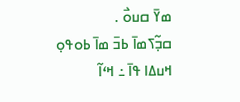ߘߌ߫ ߛߎߋ߯ .
ߛߏ߲߬ߖߘߊ߫ ߕߏ߫ ߘߊ߫ ߕߋߟߋ߲ ߞߎߡߊ ߟߊ߫ ߸ ߞߵߊ߬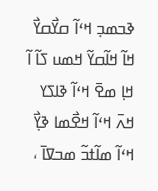ߢߏߘߏ߲ ߞߵߊ߬ ߛߌ߯ߛߌ߯ ߞߊ߬ ߞߊ߬ߛߌ߬ ߞߘߎ ߖߊ߬ ߊ߬ ߞߊ߲ ߘߐ߫ ߞߵߊ߬ ߢߊߖߌ ߞߍ߫ ߞߵߊ߬ ߞߐ߯ߘߊ ߢߌ߲߯ ߞߵߊ߬ ߘߊ߬ߙߏ߬ ߘߏߜߊ߫ ،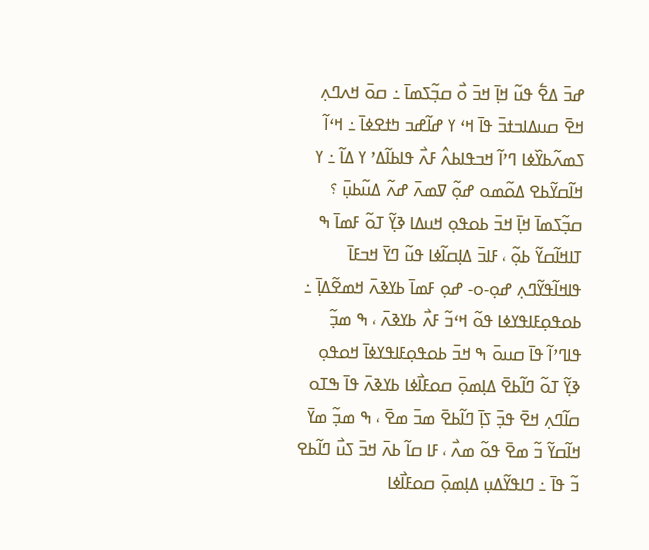ߝߏ߫ ߡߐ߱ ߟߎ߬ ߞߊ߲߫ ߞߏ߫ ߋ߯ ߛߏ߲߬ߖߘߊ߫ ߸ ߛߋ߫ ߞߍߣߍ߲ ߞߐ߫ ߛߎߡߊߏߙߏ߫ ߟߊ߫ ߞߵ ߌ ߝߊ߬ߝߏ ߤߙߐߦߊ߫ ߸ ߞߵߊ߬ ߖߘߍ߬ߕߌ߰ߦߊ ߣߴߊ߬ ߞߏߟߊߕߍ߮ ߓߍ߯ ߟߊߕߊ߬ߡߴ ߌ ߡߊ߬ ߸ ߌ ߞߊ߬ߛߌ߬ߕߐ ߡߋ߬ߘߋ ߝߋ߲߬ ߜߘߍ߫ ߝߍ߬ ߡߎ߬ߕߎ߲߫ ؟ ߛߏ߲߬ߖߘߊ߫ ߞߊ߲߫ ߞߏ߫ ߕߋߟߋ߲ ߞߎߡߊ ߢߌ߲߬ ߠߋ߬ ߓߘߊ߫ ߒ ߠߊߞߊ߬ߛߌ߬ ߕߋ߲߬ ، ߓߊߏ߫ ߡߊ߲ߛߊ߬ߦߊ ߟߎ߬ ߣߌ߫ ߞߏߓߊ߫ ߟߊߞߊ߬ߟߌ߬ߣߍ߲ ߝߋ߲-ߋ- ߝߋ߲ ߓߘߊ߫ ߕߌߢߍ߫ ߞߘߐ߬ߡߊ߲߫ ߸ ߕߋߟߋ߲ߓߊߟߌߦߊ ߟߋ߬ ߞߵߏ߬ ߓߍ߯ ߕߌߢߍ߫ ، ߒ ߘߏ߲߬ ߟߊߣߴߊ߬ ߟߊ߫ ߛߎߋ߫ ߒ ߞߏ߫ ߕߋߟߋ߲ߓߊߟߌߦߊ߫ ߞߋߟߋ߲ ߢߌ߲߬ ߠߋ߬ ߣߊ߬ߕߐ߫ ߡߊ߲ߘߋ߲߫ ߛߋߓߊ߯ߦߊ ߕߌߢߍ߫ ߟߊ߫ ߒߠߋ ߛߊ߬ߣߍ߲ ߞߐ߫ ߟߏ߲߫ ߖߊ߲߫ ߣߊ߬ߕߐ߫ ߘߏ߫ ߘߐ߫ ، ߒ ߘߏ߲߬ ߘߌ߫ ߞߊ߬ߛߌ߬ ߏ߬ ߘߐ߫ ߟߋ߬ ߘߍ߯ ، ߓߊ ߛߊ߬ ߕߍ߫ ߞߏ߫ ߖߎ߯ ߣߊ߬ߕߐ ߏ߬ ߟߊ߫ ߸ ߣߊߟߌ߬ߡߎ߲ ߡߊ߲ߘߋ߲߫ ߛߋߓߊ߯ߦߊ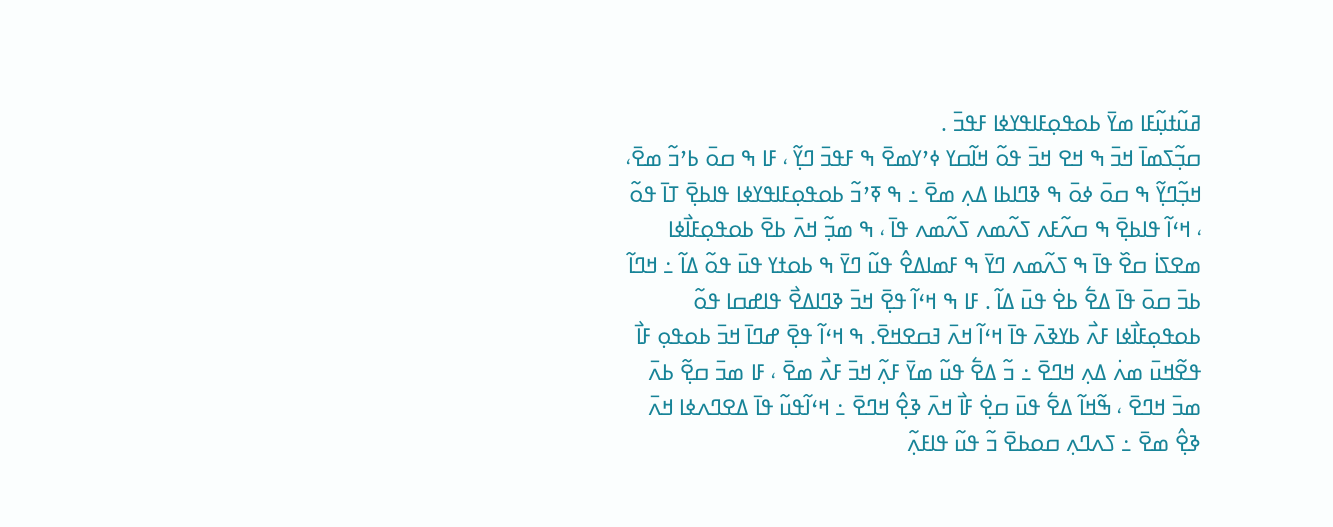ߥߎ߬ߙߎ߲߬ߓߊ ߘߌ߫ ߕߋߟߋ߲ߓߊߟߌߦߊ ߓߟߏ߫ .
ߛߏ߲߬ߖߘߊ߫ ߞߏ߫ ߒ ߞߐ ߞߏ߫ ߟߋ߬ ߞߊ߬ߛߌ ߦߴߌߘߐ߫ ߒ ߓߟߏ߫ ߣߌ߲߬ ، ߓߊ ߒ ߛߋ߫ ߕߴߏ߬ ߘߐ߫، ߞߏ߲߬ߣߌ߲߬ ߒ ߛߋ߫ ߦߋ߫ ߒ ߢߣߊߕߊ ߡߍ߲ ߘߐ߫ ߸ ߒ ߧߴߏ߬ ߕߋߟߋ߲ߓߊߟߌߦߊ ߟߊߕߐ߲߫ ߠߊ߫ ߟߋ߬ ، ߞߵߊ߬ ߟߊߕߐ߲߫ ߒ ߛߍ߬ߓߍ ߖߍ߬ߘߍ ߖߍ߬ߘߍ ߟߊ߫ ، ߒ ߘߏ߲߬ ߞߍ߫ ߕߐ߫ ߕߋߟߋ߲ߓߊ߯ߦߊ ߘߐߖߊ߭ ߛߐ߰ ߟߊ߫ ߒ ߖߍ߬ߘߍ ߣߌ߫ ߒ ߓߘߊߡߐ߮ ߟߎ߬ ߣߌ߫ ߒ ߕߋߙߌ ߟߎ߫ ߟߋ߬ ߡߊ߬ ߸ ߞߣߊ߬ ߕߏ߫ ߛߋ߫ ߟߊ߫ ߡߐ߱ ߕߐ߭ ߟߎ߫ ߡߊ߬ . ߓߊ ߒ ߞߵߊ߬ ߟߐ߲߫ ߞߏ߫ ߢߣߊߡߐ߯ ߟߊߝߛߊ ߟߋ߬ ߕߋߟߋ߲ߓߊ߯ߦߊ ߓߍ߯ ߕߌߢߍ߫ ߟߊ߫ ߞߵߊ߬ ߞߍ߫ ߔߛߐߞߐ߫. ߒ ߞߵߊ߬ ߟߐ߲߫ ߝߣߊ߫ ߞߏ߫ ߕߋߟߋ߲ ߓߊ߯ ߟߐ߬ߞߎ߫ ߘߍ߭ ߡߍ߲ ߞߣߐ߫ ߸ ߏ߬ ߡߐ߱ ߟߎ߬ ߘߌ߫ ߓߍ߲߬ ߞߏ߫ ߓߍ߯ ߘߐ߫ ، ߓߊ ߘߏ߫ ߛߐ߲߬ ߕߍ߫ ߘߏ߫ ߞߣߐ߫ ، ߒ߬ߞߊ߬ ߡߐ߱ ߟߎ߫ ߛߐ߲߭ ߓߊ߯ ߞߍ߫ ߢߐ߲߮ ߞߣߐ߫ ߸ ߞߵߊ߬ߟߎ߬ ߟߊ߫ ߡߐߣߍߦߊ ߞߍ߫ ߢߐ߲߮ ߘߐ߫ ߸ ߖߍߣߍ߲ ߛߋߕߐ߫ ߏ߬ ߟߎ߬ ߟߊߓߍ߲߬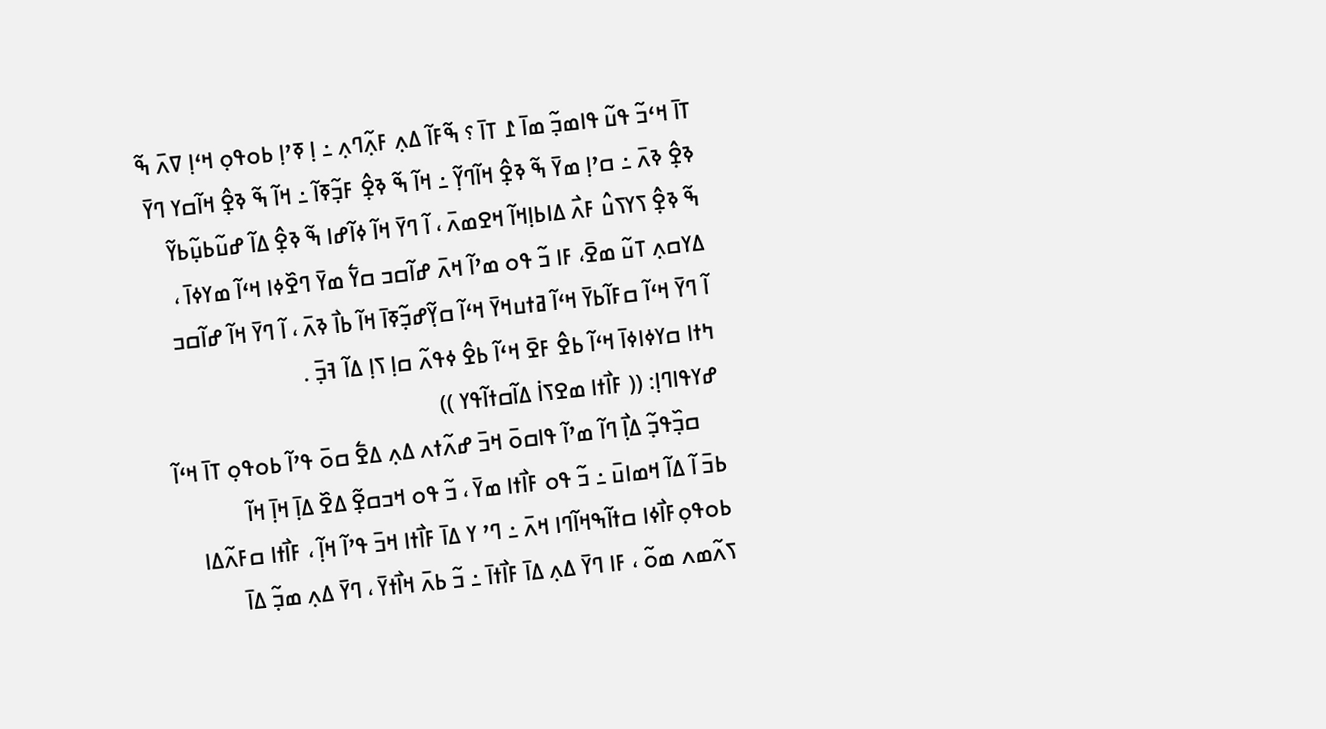ߠߊ߫ ߞߵߏ߬ ߟߎ߬ ߟߊߘߏ߲߬ ߘߊ߫ ߁ ߠߊ߫ ؟ ߒ߬ߓߊ߬ ߡߍ߲ ߓߍ߲߬ߣߍ߲ ߸ ߊ߲ ߧߴߊ߲ ߕߋߟߋ߲ ߞߵߊ߲ ߜߍ߫ ߒ߬ ߢߐ߲߮ ߢߍ߫ ߸ ߛߴߊ߲ ߘߌ߫ ߒ߬ ߢߐ߲߮ ߞߊ߬ߣߌ߲߬ ߸ ߞߊ߬ ߒ߬ ߢߐ߲߮ ߓߏ߲߬ߧߊ߬ ߸ ߞߊ߬ ߒ߬ ߢߐ߲߮ ߞߊ߬ߛߌ ߣߌ߫ ߒ߬ ߢߐ߲߮ ߖߌߖߎ߮ ߓߍ߯ ߡߊߕߊ߲ߞߊ߬ ߞߐߘߍ߫ ، ߊ߬ ߣߌ߫ ߞߊ߬ ߦߊ߬ߝߊ ߒ߬ ߢߐ߲߮ ߡߊ߬ ߝߎ߬ߕߎ߲߬ߕߌ߬ ߡߌߛߍ߲ ߠߎ߬ ߘߐ߫، ߓߊ ߏ߬ ߟߋ ߘߴߊ߬ ߞߍ߫ ߝߊ߬ߛߏ ߛߌ߱ ߘߌ߫ ߣߐ߰ߦߊ ߞߵߊ߬ ߘߌߦߊ߫ ،
ߊ߬ ߣߌ߫ ߞߵߊ߬ ߛߓߊ߬ߕߌ߫ ߞߵߊ߬ ߥߙߎߞߌ߫ ߞߵߊ߬ ߛߌ߲߬ߝߏ߲߬ߧߊ߫ ߞߊ߬ ߕߊ߯ ߢߍ߫ ، ߊ߬ ߣߌ߫ ߞߊ߬ ߝߊ߬ߛߏ ߤߙߊ ߛߌߦߊߦߊ߫ ߞߵߊ߬ ߕߐ߮ ߓߐ߫ ߞߵߊ߬ ߕߐ߮ ߦߟߍ߬ ߛߊ߲ ߖߊ߲ ߡߊ߬ ߔߏ߲߫ .
ߝߌߟߊߣߊ߲: (( ߓߊ߯ߙߊ ߘߐߖߊ߭ ߡߊ߬ߛߙߊ߬ߟߌ ))
    ߛߏ߲߰ߟߏ߲߬ ߡߊ߲߯ ߣߊ߬ ߘߴߊ߬ ߟߊߛߋ߫ ߞߏ߫ ߝߍ߬ߙߍ ߡߍ߲ ߡߐ߱ ߛߋ߫ ߟߴߊ߬ ߕߋߟߋ߲ ߠߊ߫ ߞߵߊ߬ ߕߏ߫ ߊ߬ ߡߊ߬ ߞߘߊߎ߫ ߸ ߏ߬ ߟߋ ߓߊ߯ߙߊ ߘߌ߫ ، ߏ߬ ߟߋ ߞߏߛߐ߲߬ ߡߐ߰ ߡߊ߲߫ ߞߊ߲߫ ߞߊ߬ ߕߋߟߋ߲ߓߊ߯ߦߊ ߛߙߊ߬ߒߞߊ߬ߣߊ ߞߍ߫ ߸ ߣߴ ߌ ߡߊ߫ ߓߊ߯ߙߊ ߞߏ߫ ߟߴߊ߬ ߞߊ߲߬ ، ߓߊ߯ߙߊ ߛߓߍ߬ߡߊ ߖߍ߬ߘߍ ߘߋ߬ ، ߓߊ ߣߌ߫ ߡߍ߲ ߡߊ߫ ߓߊ߯ߙߊ߫ ߸ ߏ߬ ߕߍ߫ ߞߊ߯ߙߌ߫ ، ߣߌ߫ ߡߍ߲ ߘߏ߲߬ ߡߊ߫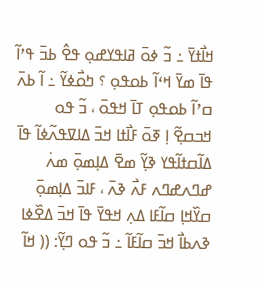ߞߊ߯ߙߌ߫ ߸ ߏ߬ ߦߋ߫ ߥߊߟߌߝߋ߲ ߟߐ߮ ߕߏ߫ ߟߴߊ߬ ߟߊ߫ ߘߌ߫ ߞߵߊ߬ ߕߋߟߋ߲ ؟ ߤߋ߯ߦߌ߬ ߸ ߊ߬ ߕߍ߫ ߛߴߊ߬ ߕߋߟߋ߲ ߠߊ߫ ߞߟߋ߫ ، ߏ߬ ߟߋ ߞߏߛߐ߲߬ ߊ߲ ߧߋ߫ ߓߊ߯ߙߊ ߞߏ߫ ߡߊߜߟߍ߬ߦߊ߬ ߟߊ߫ ߡߊ߬ߛߙߊ߬ߟߌ ߢߌ߲߬ ߘߐ߫ ߡߊ߲ߘߋ߲߫ ߘߍ߭ ߝߣߍߝߣߍ ߓߍ߯ ߢߍ߫ ، ߓߊߏ߫ ߡߊ߲ߘߋ߲߫ ߛߌ߰ߞߊ߲ ߛߊ߬ߓߊ ߡߍ߲ ߞߟߌ߫ ߟߊ߫ ߞߏ߫ ߡߐ߰ߦߊ ߢߍߕߊ߯ ߞߏ߫ ߛߊ߬ߓߊ߬ ߸ ߏ߬ ߟߋ ߣߌ߲߬: (( ߞߊ߬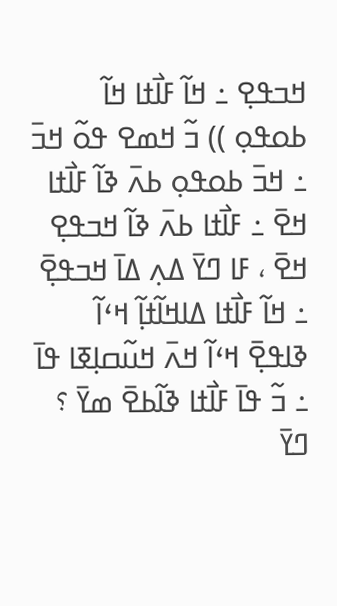ߞߏߟߐ߲ ߸ ߞߊ߬ ߓߊ߯ߙߊ ߞߊ߬ ߕߋߟߋ߲ )) ߏ߬ ߞߘߐ ߟߋ߬ ߞߏ߫ ߸ ߞߏ߫ ߕߋߟߋ߲ ߕߍ߫ ߢߊ߬ ߓߊ߯ߙߊ ߞߐ߫ ߸ ߓߊ߯ߙߊ ߕߍ߫ ߢߊ߬ ߞߏߟߐ߲ ߞߐ߫ ، ߓߊ ߣߌ߫ ߡߍ߲ ߡߊ߫ ߞߏߟߐ߲߫ ߸ ߞߊ߬ ߓߊ߯ߙߊ ߡߊߞߊ߬ߙߊ߲߬ ߞߵߊ߬ ߢߊߟߐ߲߫ ߞߵߊ߬ ߞߍ߫ ߞߎ߬ߛߊ߲ߧߊ ߟߊ߫ ߸ ߏ߬ ߟߊ߫ ߓߊ߯ߙߊ ߢߊ߬ߕߐ߫ ߘߌ߫ ؟ ߣߌ߫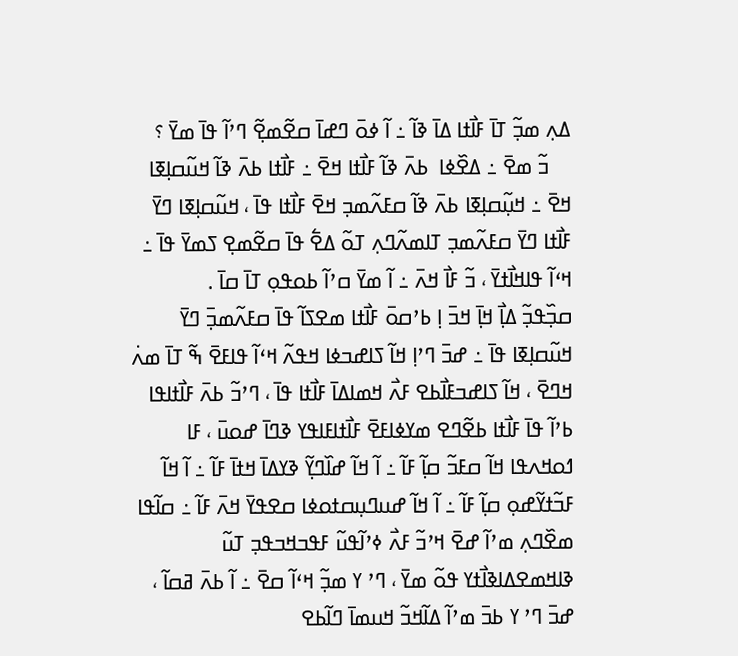ߡߍ߲ ߘߏ߲߬ ߠߊ߫ ߓߊ߯ߙߊ ߡߊ߫ ߢߊ߬ ߸ ߊ߬ ߦߋ߫ ߣߝߊ߫ ߛߐ߬ߘߐ߲߬ ߣߴߊ߬ ߟߊ߫ ߘߌ߫ ؟
    ߏ߬ ߘߐ߫ ߸ ߡߐ߰ߦߊ  ߕߍ߫ ߢߊ߬ ߓߊ߯ߙߊ ߞߐ߫ ߸ ߓߊ߯ߙߊ ߕߍ߫ ߢߊ߬ ߞߎ߬ߛߊ߲ߧߊ ߞߐ߫ ߸ ߞߎ߲߬ߛߊ߲ߧߊ ߕߍ߫ ߢߊ߬ ߛߓߍ߬ߘߏ߲ ߞߐ߫ ߓߊ߯ߙߊ ߟߊ߫ ، ߞߎ߬ߛߊ߲ߧߊ ߣߌ߫ ߓߊ߯ߙߊ ߣߌ߫ ߛߓߍ߬ߘߏ߲ ߠߊߘߍ߬ߣߍ߲ ߠߋ߬ ߡߐ߱ ߟߊ߫ ߛߐ߬ߘߐ߲ ߖߘߌ߫ ߟߊ߫ ߸ ߞߵߊ߬ ߟߊߞߊ߯ߙߌ߫ ، ߏ߬ ߓߊ߯ ߞߍ߫ ߸ ߊ߬ ߘߌ߫ ߛߴߊ߬ ߕߋߟߋ߲ ߠߊ߫ ߛߊ߫ .
ߛߏ߲߰ߟߏ߲߬ ߡߊ߲߯ ߞߊ߲߫ ߞߏ߫ ߊ߲ ߕߴߛߋ߫ ߓߊ߯ߙߊ ߘߐߖߊ߬ ߟߊ߫ ߛߓߍ߬ߘߏ߲߫ ߣߌ߫ ߞߎ߬ߛߊ߲ߧߊ ߟߊ߫ ߸ ߝߏ߫ ߣߴߊ߲ ߞߊ߬ ߖߊߝߏߦߊ ߞߟߍ߬ ߞߵߊ߬ ߟߊߓߐ߫ ߒ߬ ߠߊ߫ ߘߍ߭ ߞߣߐ߫ ، ߞߊ߬ ߖߊߝߏߓߊ߯ߕߐ ߓߍ߯ ߞߘߊߡߊ߫ ߓߊ߯ߙߊ ߟߊ߫ ، ߣߴߏ߬ ߕߍ߫ ߓߊ߯ߙߊߟߊ ߕߴߊ߬ ߟߊ߫ ߓߊ߯ߙߊ ߕߐ߬ߣߐ ߘߌߦߊߓߐ߫ ߓߊ߯ߙߊߓߊߟߌ ߢߣߊ߫ ߝߋߎ߫ ، ߓߊ ߗߋߞߍߟߊ ߞߊ߬ ߛߓߏ߬ ߛߊ߲߬ ߓߊ߬ ߸ ߊ߬ ߞߊ߬ ߝߊ߰ߣߌ߲߬ ߢߌߡߊ߫ ߞߙߊ߫ ߓߊ߬ ߸ ߊ߬ ߞߊ߬ ߓߏ߬ߙߌ߬ߝߋ߲ ߛߊ߲߬ ߓߊ߬ ߸ ߊ߬ ߞߊ߬ ߝߎߣߎ߲ߛߙߋߦߊ ߛߐߟߌ߫ ߞߍ߫ ߓߊ߬ ߸ ߛߊ߬ߟߊ ߘߐ߰ߣߍ߲ ߘߴߊ߬ ߝߐ߫ ߞߴߏ߬ ߓߍ߯ ߦߴߊ߬ߟߎ߬ ߓߟߏߞߏߟߏ߲ ߠߎ߬ ߢߊߞߘߐߡߊߢߊ߯ߙߌ ߟߋ߬ ߘߌ߫ ، ߣߴ ߌ ߘߏ߲߬ ߞߵߊ߬ ߛߐ߫ ߸ ߊ߬ ߕߍ߫ ߥߛߊ߬ ، ߝߏ߫ ߣߴ ߌ ߕߏ߫ ߘߴߊ߬ ߡߊ߬ߞߏ߬ ߞߎߘߊ߫ ߣߊ߬ߕߐ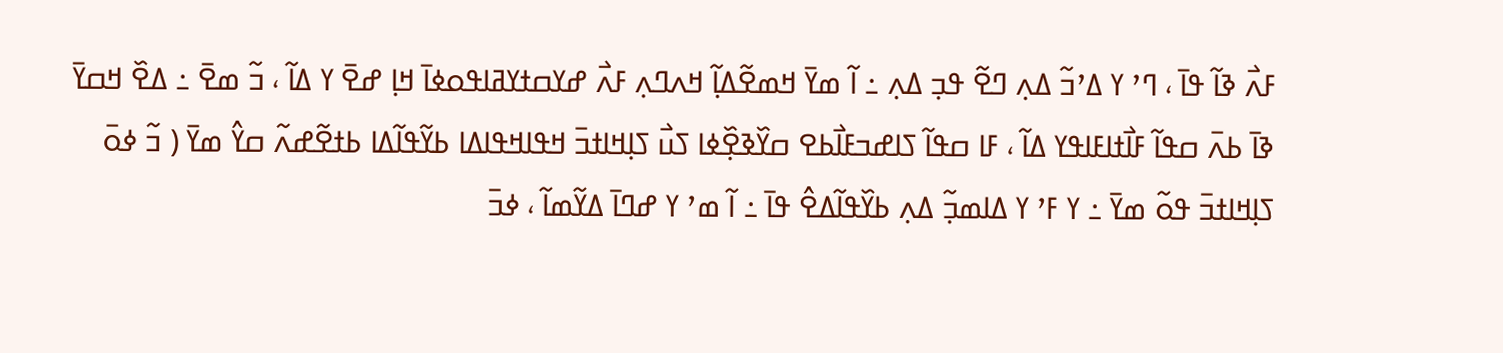ߓߍ߯ ߢߊ߬ ߟߊ߫ ، ߣߴ ߌ ߡߴߏ߬ ߡߍ߲ ߣߐ߬ ߟߏ߲ ߡߍ߲ ߸ ߊ߬ ߘߌ߫ ߞߘߐ߬ߡߊ߲߬ ߞߍߣߍ߲ ߓߍ߯ ߝߌߛߙߌߥߊߟߋߦߊ߫ ߞߊ߲ ߝߐ߫ ߌ ߡߊ߬ ، ߏ߬ ߘߐ߫ ߸ ߡߐ߰ ߞߛߌ߫ ߢߊ߫ ߕߍ߫ ߛߟߊ߬ ߓߊ߯ߙߊߓߊߟߌ ߡߊ߬ ، ߓߊ ߛߟߊ߬ ߖߊߝߏߓߊ߯ߕߐ ߛߌ߰ߢߐ߲߰ߦߊ ߖߎ߯ ߖߊ߲ߞߊߙߏ߫ ߞߟߊߞߟߊߡߊ ߕߌ߬ߟߊ߬ߡߊ ߕߙߐ߬ߝߍ߬ ߛߌ߮ ߘߌ߫ ( ߏ߬ ߦߋ߫ ߖߊ߲ߞߊߙߏ߫ ߟߋ߬ ߘߌ߫ ߸ ߌ ߓߴ ߌ ߡߊߘߏ߲߬ ߡߍ߲ ߕߌ߰ߟߊ߬ߡߐ߮ ߟߊ߫ ߸ ߊ߬ ߘߴ ߌ ߝߣߊ߫ ߡߌ߬ߘߊ߬ ، ߦߏ߫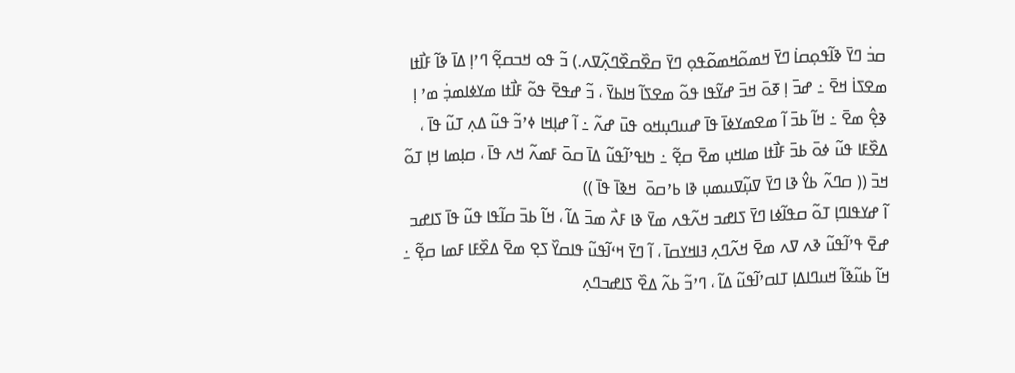ߛߏ߭ ߣߌ߫ ߢߊ߬ߟߋ߲ߛߊ߭ ߣߌ߫ ߞߘߋ߬ߞߘߋ߬ߟߋ߲ ߣߌ߫ ߛߐ߰ߛߐ߰ߣߍ߲߬ߜߍ.) ߏ߬ ߟߋ ߞߏߛߐ߲߬ ߣߴߊ߲ ߡߊ߫ ߢߊ߬ ߓߊ߯ߙߊ ߘߐߖߊ߭ ߞߐ߫ ߸ ߝߏ߫ ߊ߲ ߧߋ߫ ߞߏ߫ ߝߌ߬ߟߊ ߟߋ߬ ߘߐߖߊ߬ ߞߊߕߌ߫ ، ߏ߬ ߝߟߐ߫ ߟߋ߬ ߓߊ߯ߙߊ ߘߌߦߊߘߏ߲߭ ߘߴ ߊ߲ ߢߐ߲߮ ߘߐ߫ ߸ ߞߊ߬ ߕߏ߫ ߊ߬ ߘߐߘߌߦߊ߫ ߟߊ߫ ߝߎߣߎ߲ߞߋ ߟߎ߫ ߝߍ߬ ߸ ߊ߬ ߝߊ߲ߞߊ ߦߴߏ߬ ߟߎ߬ ߡߍ߲ ߠߎ߬ ߟߊ߫ ، ߡߐ߰ߓߊ ߟߎ߬ ߦߋ߫ ߕߏ߫ ߓߊ߯ߙߊ ߘߊߞߎ߲ ߘߐ߫ ߛߐ߲߬ ߸ ߤߊߟߴߊ߬ߟߎ߬ ߡߊ߫ ߛߋ߫ ߓߘߍ߬ ߞߍ ߟߊ߫ ، ߛߊ߲ߘߊ ߞߊ߲ ߠߋ߬ ߞߏ߫ (( ߛߣߍ߬ ߕߌ߮ ߢߊ ߣߌ߫ ߜߎ߲߬ߜߎߘߎ߲ ߢߊ ߕߴߛߋ߫  ߞߢߊ߫ ߟߊ߫ ))
ߊ߬ ߝߌߟߊߣߊ߲ ߠߋ߬ ߛߟߊ߬ߦߊ ߣߌ߫ ߖߊߝߏ ߞߍ߬ߟߍ ߘߌ߫ ߢߊ ߓߍ߯ ߘߏ߫ ߡߊ߬ ، ߞߊ߬ ߕߏ߫ ߛߊ߬ߟߊ ߟߎ߬ ߟߊ߫ ߖߊߝߏ ߝߐ߫ ߟߴߊ߬ߟߎ߬ ߢߍ ߜߍ ߘߐ߫ ߞߍ߬ߣߍ߲ ߔߊߞߌߛߊ߫ ، ߊ߬ ߣߌ߫ ߞߵߊ߬ߟߎ߬ ߟߊߛߌ߰ ߖߐ߲ ߘߐ߫ ߡߐ߰ߓߊ ߓߘߊ ߛߐ߲߬ ߸ ߞߊ߬ ߕߎ߬ߢߊ߬ ߞߎߣߊߡߊ߲ ߠߊߛߴߊ߬ߟߎ߬ ߡߊ߬ ، ߣߴߏ߬ ߕߍ߬ ߡߐ߰ ߖߊߝߏߣߍ߲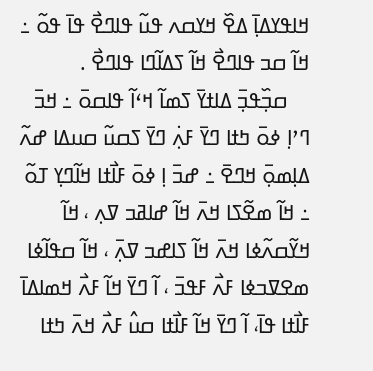ߞߊߟߌߡߊ߲߫ ߡߐ߰ ߞߌߛߍ ߟߎ߬ ߟߊߣߐ߯ ߟߊ߫ ߟߋ߬ ߸ ߞߊ߬ ߛߏ ߟߊߣߐ߯ ߞߊ߬ ߖߡߊ߬ߣߊ ߟߊߣߐ߯ .
    ߛߏ߲߰ߟߏ߲߫ ߡߊߙߌ߫ ߖߘߊ߬ ߞߵߊ߬ ߟߊߛߋ߫ ߸ ߞߏ߫ ߣߴߊ߲ ߦߋ߫ ߤߙߊ ߣߌ߫ ߓߍ߲߭ ߣߌ߫ ߖߛߎ߬ ߛߎߡߊ ߝߍ߬ ߡߊ߲ߘߋ߲߫ ߞߣߐ߫ ߸ ߝߏ߫ ߊ߲ ߦߋ߫ ߓߊ߯ߙߊ ߞߊ߬ߣߌ߲ ߠߋ߬ ߸ ߞߊ߬ ߘߐ߬ߖߊ ߞߍ߫ ߞߊ߬ ߝߊߥߏ ߜߍ߲ ، ߞߊ߬ ߞߌ߬ߛߍ߬ߦߊ ߞߍ߫ ߞߊ߬ ߖߊߝߏ ߜߍ߲߫ ، ߞߊ߬ ߛߟߊ߬ߦߊ ߘߐߜߏߦߊ ߓߍ߯ ߓߟߏ߫ ، ߊ߬ ߣߌ߫ ߞߊ߬ ߓߍ߯ ߞߘߊߡߊ߫ ߓߊ߯ߙߊ ߟߊ߫، ߊ߬ ߣߌ߫ ߞߊ߬ ߓߊ߯ߙߊ ߛߎ߮ ߓߍ߯ ߞߍ߫ ߤߙߊ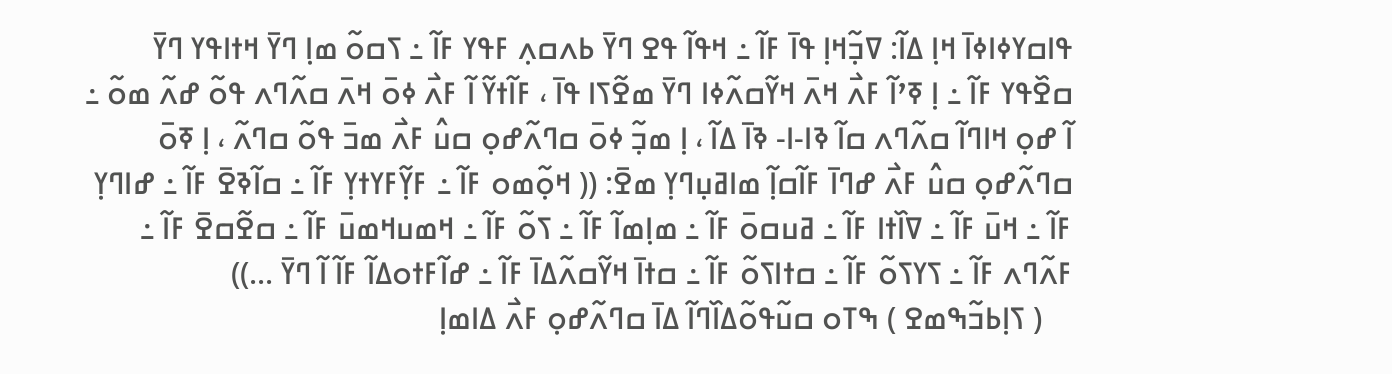ߟߊߛߌߦߊߦߊ߫ ߞߊ߲ ߡߊ߬: ߜߏ߲߬ߞߊ߲ ߟߊ߫ ߓߊ߬ ߸ ߞߟߊ߬ ߟߐ ߣߌ߫ ߕߍߛߍ߲ ߓߟߌ ߓߊ߬ ߸ ߖߛߋ߬ ߘߊ߲ ߣߌ߫ ߞߙߊߟߌ ߣߌ߫ ߛߐ߰ߟߌ ߓߊ߬ ߸ ߊ߲ ߧߴߊ߬ ߓߍ߯ ߞߍ߫ ߞߌ߬ߛߍ߬ߦߊ ߣߌ߫ ߘߐ߬ߖߊ ߟߊ߫ ، ߓߊ߬ߙߌ߬ ߊ߬ ߓߍ߯ ߦߋ߫ ߞߍ߫ ߛߍ߬ߣߍ ߟߋ߬ ߝߍ߬ ߘߋ߬ ߸ ߊ߬ ߝߋ߲ ߞߊߣߊ߬ ߛߍ߬ߣߍ ߛߊ߬ ߢߊ-ߊ- ߢߊ߫ ߡߊ߬ ، ߊ߲ ߘߏ߲߬ ߦߋ߫ ߛߣߍ߬ߝߋ߲ ߛߎ߮ ߓߍ߯ ߘߏ߫ ߟߋ߬ ߛߣߍ߬ ، ߊ߲ ߧߋ߫ ߛߣߍ߬ߝߋ߲ ߛߎ߮ ߓߍ߯ ߝߣߊ߫ ߓߊ߬ߛߊ߲߬ ߘߊߥߎ߲ߣߌ߲ ߘߐ߫: (( ߞߋ߲߬ߘߋ ߓߊ߬ ߸ ߓߌ߲߬ߓߌߙߌ߲ ߓߊ߬ ߸ ߛߊ߬ߢߐ߫ ߓߊ߬ ߸ ߝߊߣߌ߲ ߓߊ߬ ߸ ߞߎ߫ ߓߊ߬ ߸ ߜߊ߰ߙߊ ߓߊ߬ ߸ ߥߎߛߋ߫ ߓߊ߬ ߸ ߘߊ߲ߘߊ߬ ߓߊ߬ ߸ ߖߋ߬ ߓߊ߬ ߸ ߞߘߎߞߘߎ߫ ߓߊ߬ ߸ ߛߐ߬ߛߐ߫ ߓߊ߬ ߸ ߓߍ߬ߣߍ ߓߊ߬ ߸ ߖߌߖߋ߬ ߓߊ߬ ߸ ߛߙߊߖߋ߬ ߓߊ߬ ߸ ߛߙߊ߫ ߞߌ߬ߛߍ߬ߡߊ߫ ߓߊ߬ ߸ ߝߊ߬ߓߙߋߡߊ߬ ߓߊ߬ ߊ߬ ߣߌ߫ ...))
    ( ߖߊ߲ߕߏ߬ߒߘߐ ) ߒߠߋ ߛߎ߬ߟߋ߬ߡߊ߰ߣߊ߬ ߡߊ߫ ߛߣߍ߬ߝߋ߲ ߓߍ߯ ߡߊߘߊ߲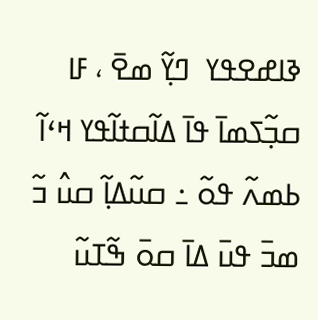ߢߊߝߐߟߌ  ߣߌ߲߬ ߘߐ߫ ، ߓߊ ߛߏ߲߬ߖߘߊ߫ ߟߊ߫ ߡߊ߬ߛߙߊ߬ߟߌ ߞߵߊ߬ ߕߘߍ߬ ߟߋ߬ ߸ ߛߎ߬ߡߊ߲߬ ߛߎ߮ ߏ߬ ߘߏ߫ ߟߎ߫ ߡߊ߫ ߛߋ߫ ߒ߬ߠߎ߬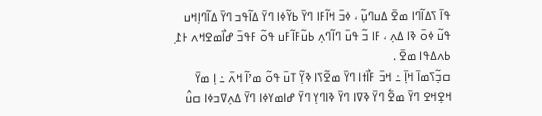ߟߊ߫ ߖߡߊ߬ߣߊ ߘߐ߫ ߡߎߣߎ߲߬ ، ߦߏ߫ ߞߊ߬ߓߊ ߣߌ߫ ߕߌ߬ߦߊ ߣߌ߫ ߡߊ߬ߟߏ ߣߌ߫ ߡߊ߬ߣߊ߲ߞߎ ߟߎ߬ ߦߋ߫ ߢߊ ߡߍ߲ ، ߓߊ ߏ߬ ߟߎ߫ ߣߊ߬ߣߍ߲ ߕߎ߬ߓߊ߬ߓߎ ߟߋ߬ ߓߟߏ߫ ߝߊ߯ߘߐߞߍ ߅߁߲ ߕߍߡߟߊ ߘߐ߫ .
ߛߏ߲߬ߖߘߊ߫ ߞߊ߲߫ ߸ ߞߏ߫ ߓߊ߯ߙߊ ߣߌ߫ ߘߐ߬ߖߊ ߢߌ߲߬ ߠߎ߫ ߟߋ߬ ߘߴߊ߬ ߞߍ߫ ߸ ߊ߲ ߘߌ߫ ߞߐ߲ߞߐ ߣߌ߫ ߘߐ߱ ߣߌ߫ ߢߜߊ ߣߌ߫ ߢߊߣߌ߲ ߣߌ߫ ߝߊߘߌߦߊ ߣߌ߫ ߡߍ߲ߜߏߦߊ ߛߎ߮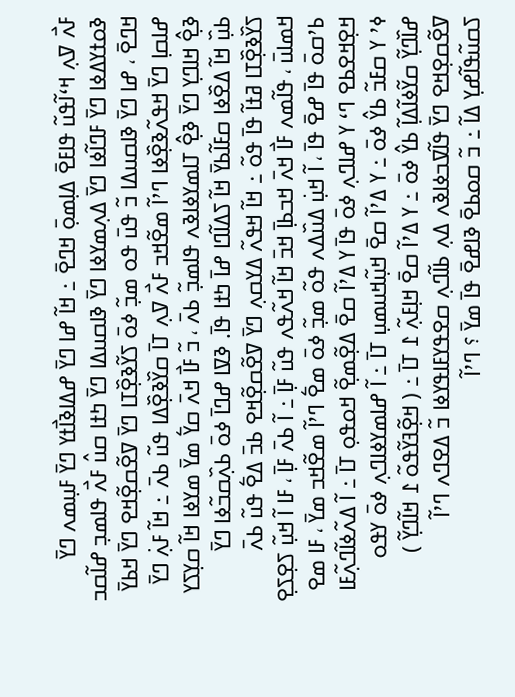ߓߍ߯ ߜߍ߲ ߞߵߊ߬ߟߎ߬ ߟߊߓߐ߫ ߡߊ߲ߘߋ߲߫ ߞߣߐ߫ ߸ ߞߊ߬ ߝߊ ߣߌ߫ ߝߡߊߢߊ߯ߙߌ ߣߌ߫ ߓߎ߲ߘߍ ߣߌ߫ ߢߋߙߌߡߦߊ ߣߌ߫ ߓߣߊ߬ߦߊ ߣߌ߫ ߡߍ߲ߘߌߦߊ ߣߌ߫ ߢߊߛߎߡߊ ߣߌ߫ ߤߙߊ ߛߎ߮ ߓߍ߯ ߟߊߘߏ߲ ߝߊ߬ߛߏ ߞߣߐ߫ ، ߝߊ ߣߌ߫ ߢߊߛߎߡߊ ߏ߬ ߟߎ߫ ߟߋ ߘߏ߲߬ ߦߋ߫ ߖߌ߬ߢߐ߲߰ߠߊ ߣߌ߫ ߜߐ߬ߛߐ߲߬ߞߐ ߣߌ߫ ߞߕߌ߫ ߝߊߛߊ߲ ߣߌ߫ ߞߟߍ߬ߢߐ߲߰ߦߊ ߣߴߊ߬ ߘߐ߬ߞߏ ߓߍ߯ ߜߍ߲ ߠߊ߫ ߛߌ߰ߢߐ߲߰ߡߊ ߟߎ߬ ߕߍ߫ ߸ ߞߊ߬ ߓߍ߲߭ ߣߌ߫ ߢߐ߲߮ ߞߊߣߌ߲ ߣߌ߫ ߢߐ߲߮ ߠߊߘߌߦߊߢߍ ߟߊߘߏ߲߬ ߕߍ߫ ، ߏ߬ ߓߊ߯ ߞߍ߫ ߛߌ߱ ߘߌ߫ ߘߌߦߊ ߞߊ߬ ߛߌ߲ߖߌ ߕߎ߲߰ ߞߊ߬ ߡߐ߰ߦߊ ߛߓߊ߬ߕߌ߫ ߞߊ߬ ߖߡߊ߬ߣߊ ߝߊ߫ ߤߙߊ ߟߊ߫. ߢߜߊ ߝߣߊ߫ ߦߋ߫ ߕߍ߲߰ߛߏ߬ߦߊ ߣߌ߫ ߖߌ߰ߢߐ߲߰ߠߊ ߥߙߊ߬ ߟߊ߫ ߟߋ߬ ߸ ߞߊ߬ ߞߟߍ߬ ߡߌߛߍ߲ ߣߌ߫ ߜߐ߬ߛߐ߲߬ߞߐ ߕߏ߫ ߡߐ߱ ߟߎ߬ ߕߍ߫ ߞߘߊߎ߫ ، ߟߊ߬ߘߍ ߓߊ߯ ߞߍ߫ ߞߏߕߊ߲߫ ߞߏ߫ ߞߊ߬ ߞߍ߬ߟߍ ߟߎ߬ ߓߊ߲߫ ߸ ߊ߬ ߕߍ߫ ߓߊ߲߫ ، ߓߊ ߊ߬ ߞߎ߲߬ ߖߐ߲ߖߐ߲ ߕߴߛߋ߫ ߟߊ߫ ߝߐ߫ ߟߊ߫ ، ߊ߬ ߞߎ߲߭ ߡߎ߰ߡߍ ߟߋ߬ ߘߏ߲߬ ߦߋ߫ ߘߐ߱ ߣߴߊ߬ ߘߐ߬ߞߏ ߘߌ߫ ، ߓߊ ߘߐ ߞߐ߲ߞߐߕߐ ߣߵ ߌ ߝߊߣߍ߲ ߦߋ߫ ߟߊ߫ ߌ ߡߴߊ߬ ߛߐ߫ ߡߐ߲߬ߘߐ߲߬ ߞߋߟߋ߲ ߠߊ߫ ߸ ߊ߬ ߡߍ߬ߦߊ߬ߣߍ߲߬ߓߊ ߦߴ ߌ ߛߓߏ߬ ߕߌ߮ ߦߋ߫ ߸ ߌ ߡߴߊ߬ ߛߐ߫ ߞߎ߲߬ߞߎߘߎ߲ ߠߊ߫ ߸ ߊ߬ ߝߊߘߌߦߊߣߍ߲ ߦߋ߫ ߌߟߋ ߝߊ߰ߣߌ߲߬ ߛߌ߬ߦߊ߬ߡߊ߲߬ ߕߌ߮ ߦߋ߫ ߸ ߌ ߡߴߊ߬ ߛߐ߫ ߞߊ߲ߓߍ߲߬ ߁ ߠߊ߫ ߸ ( ߞߐ߲߬ߔߌ߬ߟߋ߬ ߁ ߞߊ߬ߣߌ߲߬ ) ߜߐ߬ߛߐ߲ߞߐ ߣߌ߫ ߟߊ߬ߜߏߦߊߢߍ ߡߍ߲ ߕߊ߬ߣߍ߲ ߛߐߟߌߓߊߟߌߦߊ ߏ߬ ߡߐߣߍ ߣߴߊ߬ ߖߛߎ߬ߟߊ߬ߝߌ߲ ߡߊ߬ ߸ ߏ߬ ߛߋߕߐ߫ ߢߊߝߐ߫ ߟߊ߫ ߘߌ߫ ؟ ߣߴߊ߬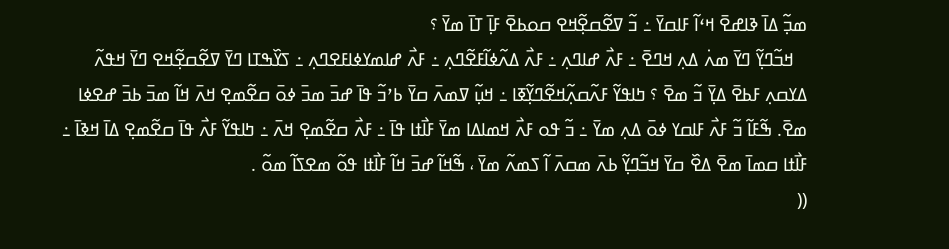ߘߏ߲߬ ߡߊ߫ ߢߊߝߐ߫ ߞߵߊ߬ ߓߊߛߌ߫ ߸ ߏ߬ ߜߐ߬ߛߐ߲߬ߞߐ ߛߋߕߐ߫ ߓߊ߲߫ ߠߊ߫ ߘߌ߫ ؟
   ߞߏ߬ߣߌ߲߬ ߣߌ߫ ߘߍ߭ ߡߍ߲ ߞߣߐ߫ ߸ ߓߍ߯ ߝߊߣߍ߲ ߸ ߓߍ߯ ߡߍ߬ߦߊ߬ߓߐ߬ߣߍ߲ ߸ ߓߍ߯ ߝߊߘߌߦߊߓߐߣߍ߲ ߸ ߖߌ߰ߒߠߊ ߣߌ߫ ߜߐ߬ߛߐ߲߬ߞߐ ߣߌ߫ ߞߟߍ߬ ߡߌߛߍ߲ ߓߕߐ߫ ߡߌ߲߫ ߏ߬ ߘߐ߫ ؟ ߤߊߟߌ߬ ߓߍ߬ߛߍ߲߬ߞߐ߬ߣߌ߲߬ߧߊ ߸ ߞߎ߲߬ ߜߘߍ߫ ߛߌ߫ ߕߴߏ߬ ߟߊ߫ ߝߏ߫ ߘߏ߫ ߦߋ߫ ߛߐ߬ߘߐ߲ ߞߍ߫ ߞߊ߬ ߘߏ߫ ߕߏ߫ ߝߐߦߊ ߘߐ߫. ߒ߬ߓߊ߬ ߏ߬ ߓߍ߯ ߓߊߛߌ ߦߋ߫ ߡߍ߲ ߘߌ߫ ߸ ߏ߬ ߟߋ ߓߍ߯ ߞߘߊߡߊ ߘߌ߫ ߓߊ߯ߙߊ ߟߊ߫ ߸ ߓߍ߯ ߛߐ߬ߘߐ߲ ߞߍ߫ ߸ ߤߊߟߌ߬ ߓߍ߯ ߟߊ߫ ߛߐ߬ߘߐ߲ ߡߊ߫ ߞߢߊ߫ ߸ ߓߊ߯ߙߊ ߛߘߊ߫ ߘߐ߫ ߡߐ߰ ߛߌ߫ ߞߏ߬ߣߌ߲߬ ߕߍ߫ ߘߛߍ߫ ߊ߬ ߖߘߍ߬ ߘߌ߫ ، ߒ߬ߞߊ߬ ߝߏ߫ ߞߊ߬ ߓߊ߯ߙߊ ߟߋ߬ ߘߐߖߊ߬ ߘߋ߬ .
((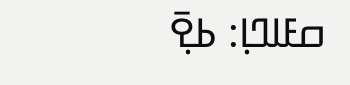ߛߓߊߣߊ߲: ߕߐ߲߫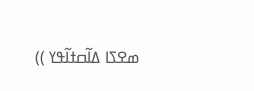ߘߐߖߊ ߡߊ߬ߛߙߊ߬ߟߌ ))